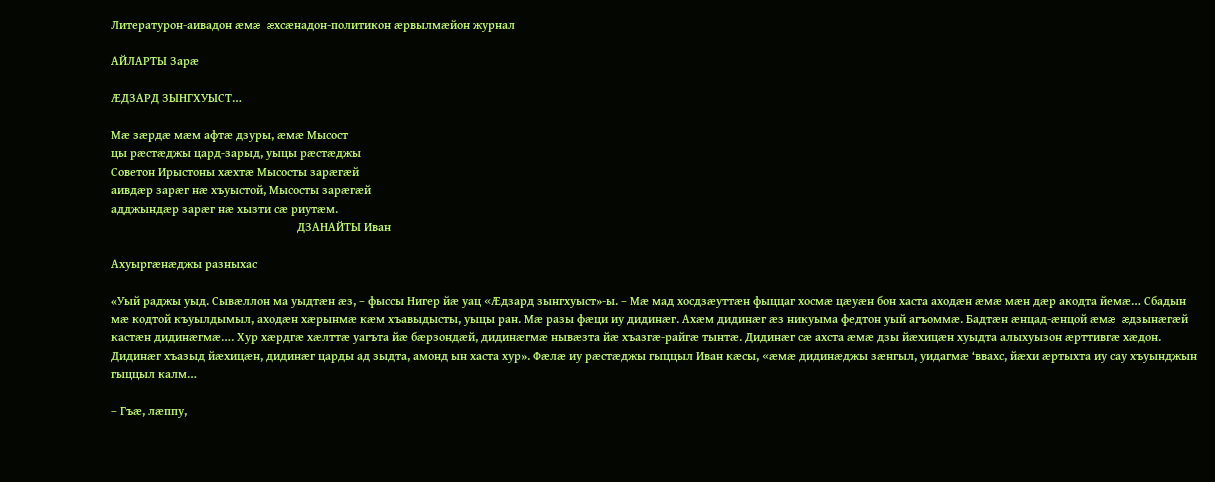Литературон-аивадон æмæ æхсæнадон-политикон æрвылмæйон журнал

АЙЛАРТЫ Зарæ

ÆДЗАРД ЗЫНГХУЫСТ…

Мæ зæрдæ мæм афтæ дзуры, æмæ Мысост
цы рæстæджы цард-зарыд, уыцы рæстæджы
Советон Ирыстоны хæхтæ Мысосты зарæгæй
аивдæр зарæг нæ хъуыстой, Мысосты зарæгæй
адджындæр зарæг нæ хызти сæ риутæм.
                                                              ДЗАНАЙТЫ Иван

Ахуыргæнæджы разныхас

«Уый раджы уыд. Сывæллон ма уыдтæн æз, – фыссы Нигер йæ уац «Æдзард зынгхуыст»-ы. – Мæ мад хосдзæуттæн фыццаг хосмæ цæуæн бон хаста аходæн æмæ мæн дæр акодта йемæ… Сбадын мæ кодтой къуылдымыл, аходæн хæрынмæ кæм хъавыдысты, уыцы ран. Мæ разы фæци иу дидинæг. Ахæм дидинæг æз никуыма федтон уый агъоммæ. Бадтæн æнцад-æнцой æмæ æдзынæгæй кастæн дидинæгмæ…. Хур хæрдгæ хæлттæ уагъта йæ бæрзондæй, дидинæгмæ нывæзта йæ хъазгæ-райгæ тынтæ. Дидинæг сæ ахста æмæ дзы йæхицæн хуыдта алыхуызон æрттивгæ хæдон. Дидинæг хъазыд йæхицæн, дидинæг царды ад зыдта, амонд ын хаста хур». Фæлæ иу рæстæджы гыццыл Иван кæсы, «æмæ дидинæджы зæнгыл, уидагмæ ‘ввахс, йæхи æртыхта иу сау хъуынджын гыццыл калм…

– Гъæ, лæппу,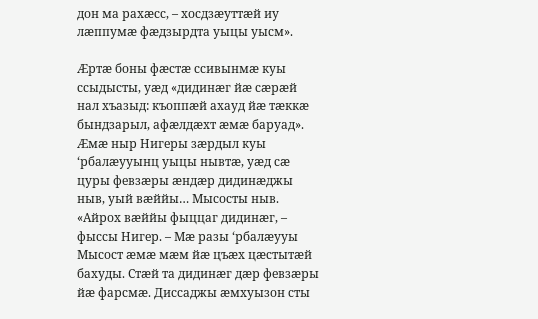дон ма рахæсс, – хосдзæуттæй иу лæппумæ фæдзырдта уыцы уысм».

Æртæ боны фæстæ ссивынмæ куы ссыдысты, уæд «дидинæг йæ сæрæй нал хъазыд: къоппæй ахауд йæ тæккæ бындзарыл, афæлдæхт æмæ баруад». Æмæ ныр Нигеры зæрдыл куы ‘рбалæууынц уыцы нывтæ, уæд сæ цуры февзæры æндæр дидинæджы ныв, уый вæййы… Мысосты ныв. «Айрох вæййы фыццаг дидинæг, – фыссы Нигер. – Мæ разы ‘рбалæууы Мысост æмæ мæм йæ цъæх цæстытæй бахуды. Стæй та дидинæг дæр февзæры йæ фарсмæ. Диссаджы æмхуызон сты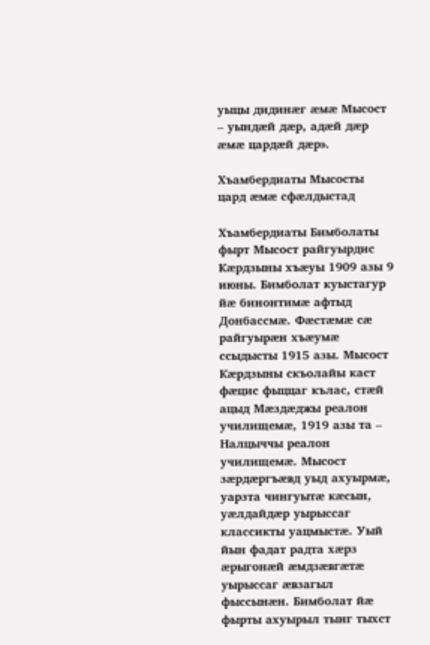уыцы дидинæг æмæ Мысост – уындæй дæр, адæй дæр æмæ цардæй дæр».

Хъамбердиаты Мысосты цард æмæ сфæлдыстад

Хъамбердиаты Бимболаты фырт Мысост райгуырдис Кæрдзыны хъæуы 1909 азы 9 июны. Бимболат куыстагур йæ бинонтимæ афтыд Донбассмæ. Фæстæмæ сæ райгуырæн хъæумæ ссыдысты 1915 азы. Мысост Кæрдзыны скъолайы каст фæцис фыццаг кълас, стæй ацыд Мæздæджы реалон училищемæ, 1919 азы та – Налцыччы реалон училищемæ. Мысост зæрдæргъæвд уыд ахуырмæ, уарзта чингуытæ кæсын, уæлдайдæр уырыссаг классикты уацмыстæ. Уый йын фадат радта хæрз æрыгонæй æмдзæвгæтæ уырыссаг æвзагыл фыссынæн. Бимболат йæ фырты ахуырыл тынг тыхст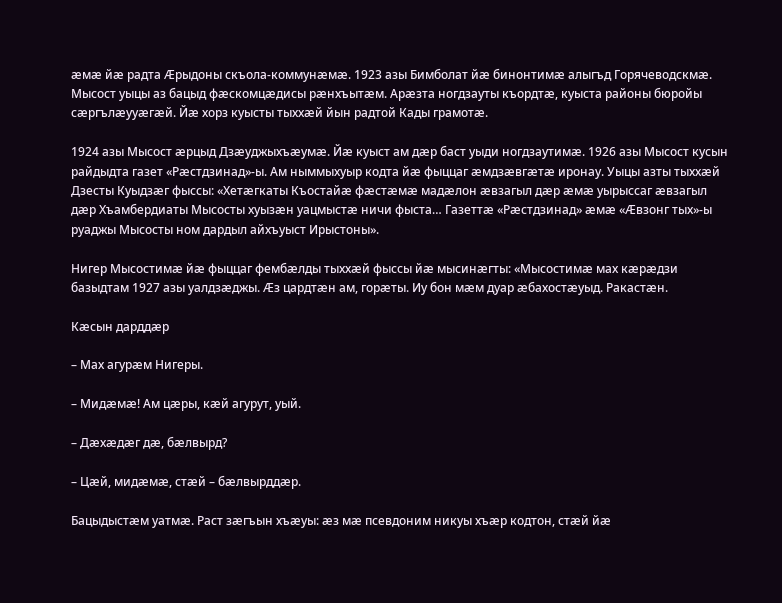æмæ йæ радта Æрыдоны скъола-коммунæмæ. 1923 азы Бимболат йæ бинонтимæ алыгъд Горячеводскмæ. Мысост уыцы аз бацыд фæскомцæдисы рæнхъытæм. Арæзта ногдзауты къордтæ, куыста районы бюройы сæргълæууæгæй. Йæ хорз куысты тыххæй йын радтой Кады грамотæ.

1924 азы Мысост æрцыд Дзæуджыхъæумæ. Йæ куыст ам дæр баст уыди ногдзаутимæ. 1926 азы Мысост кусын райдыдта газет «Рæстдзинад»-ы. Ам ныммыхуыр кодта йæ фыццаг æмдзæвгæтæ иронау. Уыцы азты тыххæй Дзесты Куыдзæг фыссы: «Хетæгкаты Къостайæ фæстæмæ мадæлон æвзагыл дæр æмæ уырыссаг æвзагыл дæр Хъамбердиаты Мысосты хуызæн уацмыстæ ничи фыста… Газеттæ «Рæстдзинад» æмæ «Æвзонг тых»-ы руаджы Мысосты ном дардыл айхъуыст Ирыстоны».

Нигер Мысостимæ йæ фыццаг фембæлды тыххæй фыссы йæ мысинæгты: «Мысостимæ мах кæрæдзи базыдтам 1927 азы уалдзæджы. Æз цардтæн ам, горæты. Иу бон мæм дуар æбахостæуыд. Ракастæн.

Кæсын дарддæр

– Мах агурæм Нигеры.

– Мидæмæ! Ам цæры, кæй агурут, уый.

– Дæхæдæг дæ, бæлвырд?

– Цæй, мидæмæ, стæй – бæлвырддæр.

Бацыдыстæм уатмæ. Раст зæгъын хъæуы: æз мæ псевдоним никуы хъæр кодтон, стæй йæ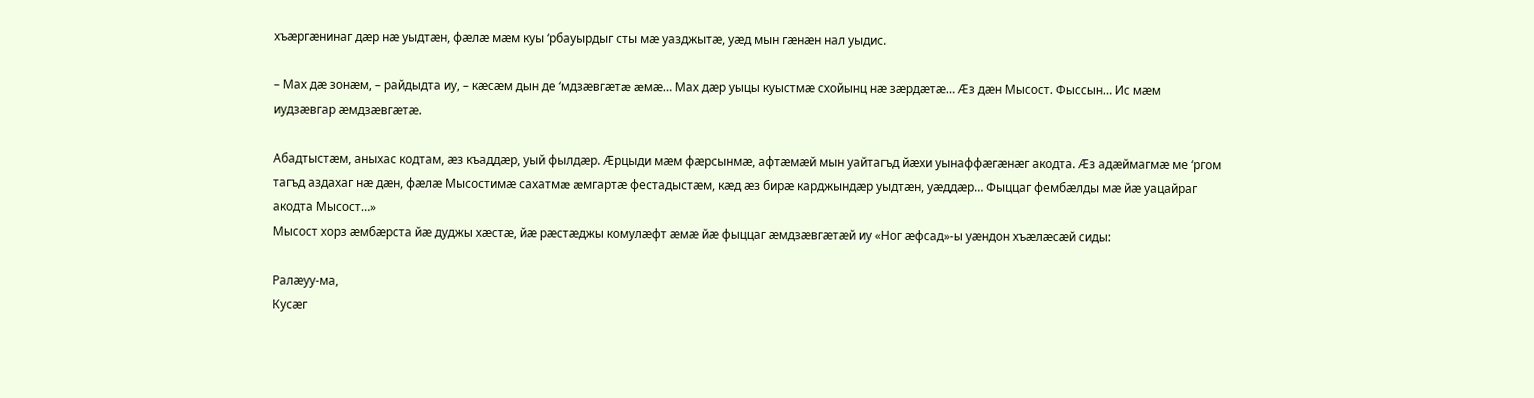хъæргæнинаг дæр нæ уыдтæн, фæлæ мæм куы ‘рбауырдыг сты мæ уазджытæ, уæд мын гæнæн нал уыдис.

– Мах дæ зонæм, – райдыдта иу, – кæсæм дын де ‘мдзæвгæтæ æмæ… Мах дæр уыцы куыстмæ схойынц нæ зæрдæтæ… Æз дæн Мысост. Фыссын… Ис мæм иудзæвгар æмдзæвгæтæ.

Абадтыстæм, аныхас кодтам, æз къаддæр, уый фылдæр. Æрцыди мæм фæрсынмæ, афтæмæй мын уайтагъд йæхи уынаффæгæнæг акодта. Æз адæймагмæ ме ‘ргом тагъд аздахаг нæ дæн, фæлæ Мысостимæ сахатмæ æмгартæ фестадыстæм, кæд æз бирæ карджындæр уыдтæн, уæддæр… Фыццаг фембæлды мæ йæ уацайраг акодта Мысост…»
Мысост хорз æмбæрста йæ дуджы хæстæ, йæ рæстæджы комулæфт æмæ йæ фыццаг æмдзæвгæтæй иу «Ног æфсад»-ы уæндон хъæлæсæй сиды:

Ралæуу-ма,
Кусæг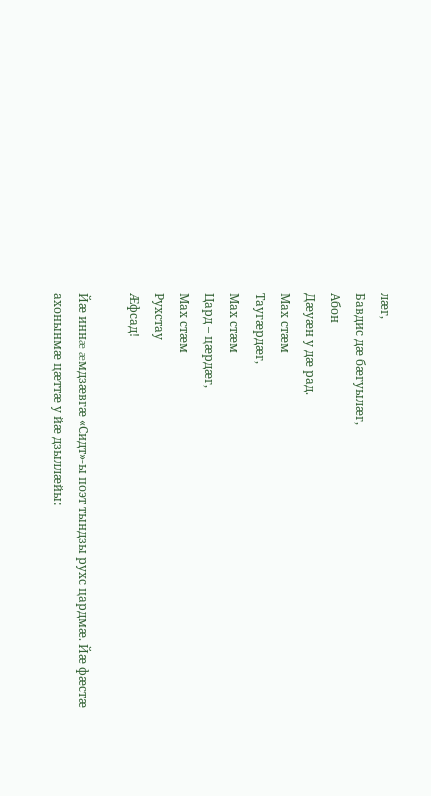лæг,
Бавдис дæ бæгуылæг,
Абон
Дæуæн у дæ рад.
Мах стæм
Таугæрдæг,
Мах стæм
Цард – цæрдæг,
Мах стæм
Рухстау
Æфсад!

Йæ иннæ æмдзæвгæ «Сидт»-ы поэт тындзы рухс цардмæ. Йæ фæстæ ахонынмæ цæттæ у йæ дзыллæйы: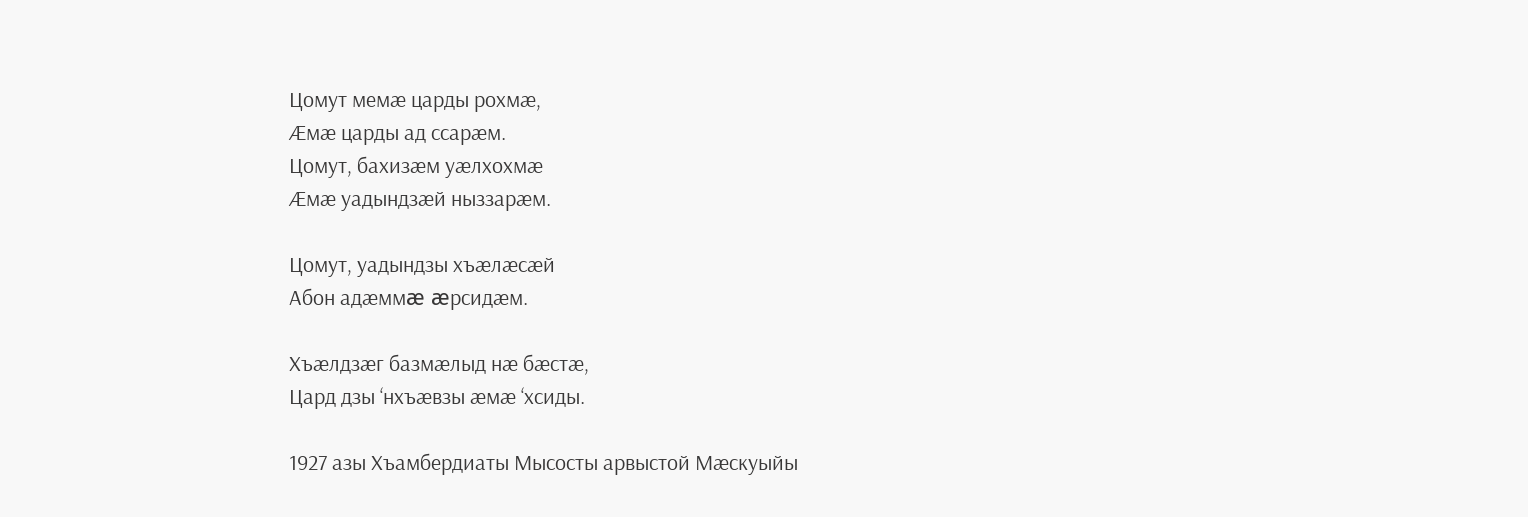Цомут мемæ царды рохмæ,
Æмæ царды ад ссарæм.
Цомут, бахизæм уæлхохмæ
Æмæ уадындзæй ныззарæм.

Цомут, уадындзы хъæлæсæй
Абон адæммæ æрсидæм.

Хъæлдзæг базмæлыд нæ бæстæ,
Цард дзы ‘нхъæвзы æмæ ‘хсиды.

1927 азы Хъамбердиаты Мысосты арвыстой Мæскуыйы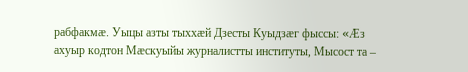рабфакмæ. Уыцы азты тыххæй Дзесты Куыдзæг фыссы: «Æз ахуыр кодтон Мæскуыйы журналистты институты, Мысост та –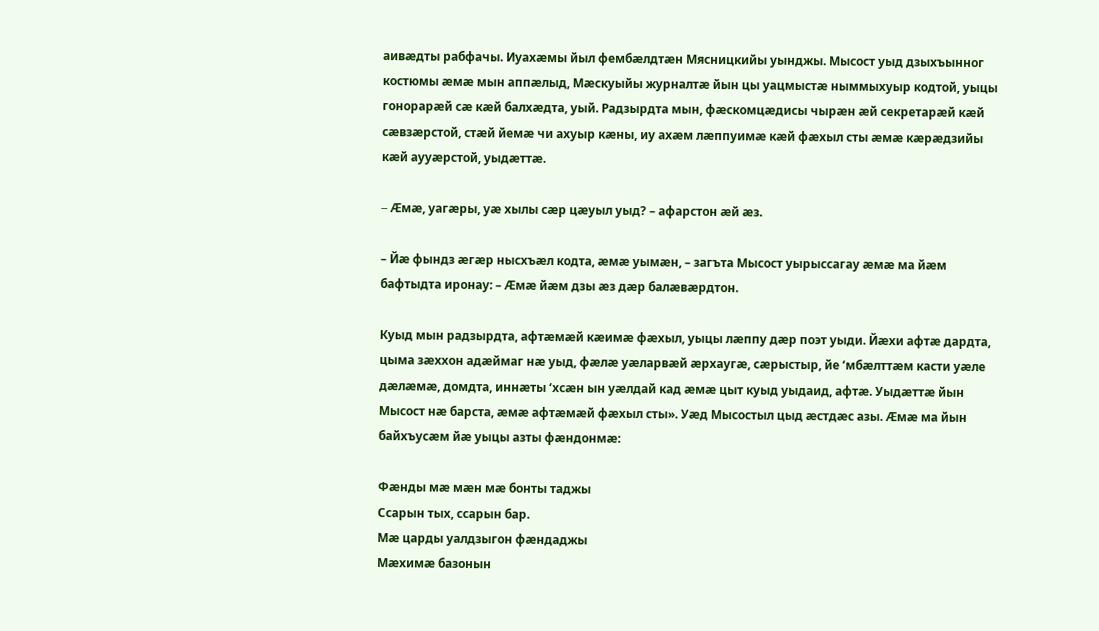аивæдты рабфачы. Иуахæмы йыл фембæлдтæн Мясницкийы уынджы. Мысост уыд дзыхъынног костюмы æмæ мын аппæлыд, Мæскуыйы журналтæ йын цы уацмыстæ ныммыхуыр кодтой, уыцы гонорарæй сæ кæй балхæдта, уый. Радзырдта мын, фæскомцæдисы чырæн æй секретарæй кæй сæвзæрстой, стæй йемæ чи ахуыр кæны, иу ахæм лæппуимæ кæй фæхыл сты æмæ кæрæдзийы кæй аууæрстой, уыдæттæ.

– Æмæ, уагæры, уæ хылы сæр цæуыл уыд? – афарстон æй æз.

– Йæ фындз æгæр нысхъæл кодта, æмæ уымæн, – загъта Мысост уырыссагау æмæ ма йæм бафтыдта иронау: – Æмæ йæм дзы æз дæр балæвæрдтон.

Куыд мын радзырдта, афтæмæй кæимæ фæхыл, уыцы лæппу дæр поэт уыди. Йæхи афтæ дардта, цыма зæххон адæймаг нæ уыд, фæлæ уæларвæй æрхаугæ, сæрыстыр, йе ‘мбæлттæм касти уæле дæлæмæ, домдта, иннæты ‘хсæн ын уæлдай кад æмæ цыт куыд уыдаид, афтæ. Уыдæттæ йын Мысост нæ барста, æмæ афтæмæй фæхыл сты». Уæд Мысостыл цыд æстдæс азы. Æмæ ма йын байхъусæм йæ уыцы азты фæндонмæ:

Фæнды мæ мæн мæ бонты таджы
Ссарын тых, ссарын бар.
Мæ царды уалдзыгон фæндаджы
Мæхимæ базонын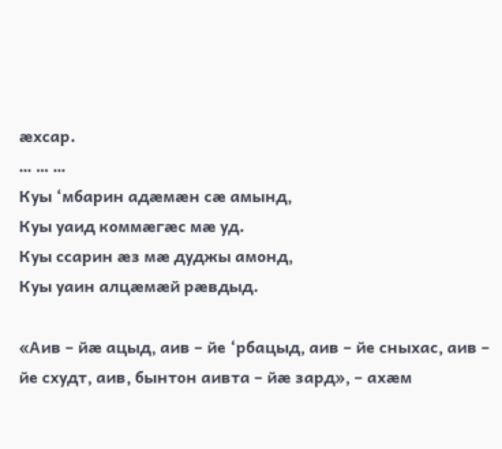æхсар.
… … …
Куы ‘мбарин адæмæн сæ амынд,
Куы уаид коммæгæс мæ уд.
Куы ссарин æз мæ дуджы амонд,
Куы уаин алцæмæй рæвдыд.

«Аив – йæ ацыд, аив – йе ‘рбацыд, аив – йе сныхас, аив – йе схудт, аив, бынтон аивта – йæ зард», – ахæм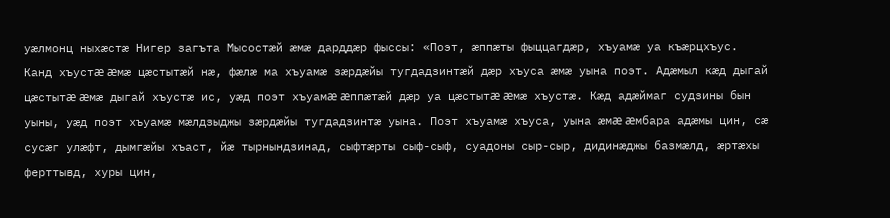уæлмонц ныхæстæ Нигер загъта Мысостæй æмæ дарддæр фыссы: «Поэт, æппæты фыццагдæр, хъуамæ уа къæрцхъус. Канд хъустæ æмæ цæстытæй нæ, фæлæ ма хъуамæ зæрдæйы тугдадзинтæй дæр хъуса æмæ уына поэт. Адæмыл кæд дыгай цæстытæ æмæ дыгай хъустæ ис, уæд поэт хъуамæ æппæтæй дæр уа цæстытæ æмæ хъустæ. Кæд адæймаг судзины бын уыны, уæд поэт хъуамæ мæлдзыджы зæрдæйы тугдадзинтæ уына. Поэт хъуамæ хъуса, уына æмæ æмбара адæмы цин, сæ сусæг улæфт, дымгæйы хъаст, йæ тырнындзинад, сыфтæрты сыф-сыф, суадоны сыр-сыр, дидинæджы базмæлд, æртæхы ферттывд, хуры цин,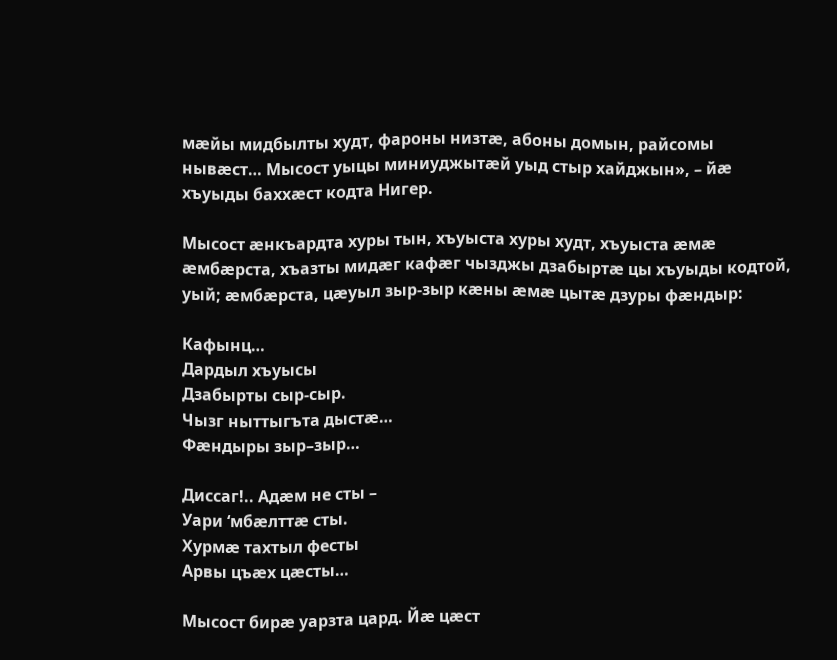мæйы мидбылты худт, фароны низтæ, абоны домын, райсомы нывæст… Мысост уыцы миниуджытæй уыд стыр хайджын», – йæ хъуыды баххæст кодта Нигер.

Мысост æнкъардта хуры тын, хъуыста хуры худт, хъуыста æмæ æмбæрста, хъазты мидæг кафæг чызджы дзабыртæ цы хъуыды кодтой, уый; æмбæрста, цæуыл зыр-зыр кæны æмæ цытæ дзуры фæндыр:

Кафынц…
Дардыл хъуысы
Дзабырты сыр-сыр.
Чызг ныттыгъта дыстæ…
Фæндыры зыр–зыр…

Диссаг!.. Адæм не сты –
Уари ‘мбæлттæ сты.
Хурмæ тахтыл фесты
Арвы цъæх цæсты…

Мысост бирæ уарзта цард. Йæ цæст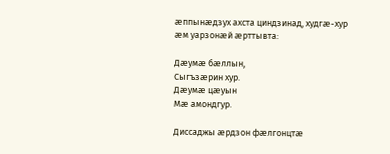æппынæдзух ахста циндзинад, худгæ-хур æм уарзонæй æрттывта:

Дæумæ бæллын,
Сыгъзæрин хур.
Дæумæ цæуын
Мæ амондгур.

Диссаджы æрдзон фæлгонцтæ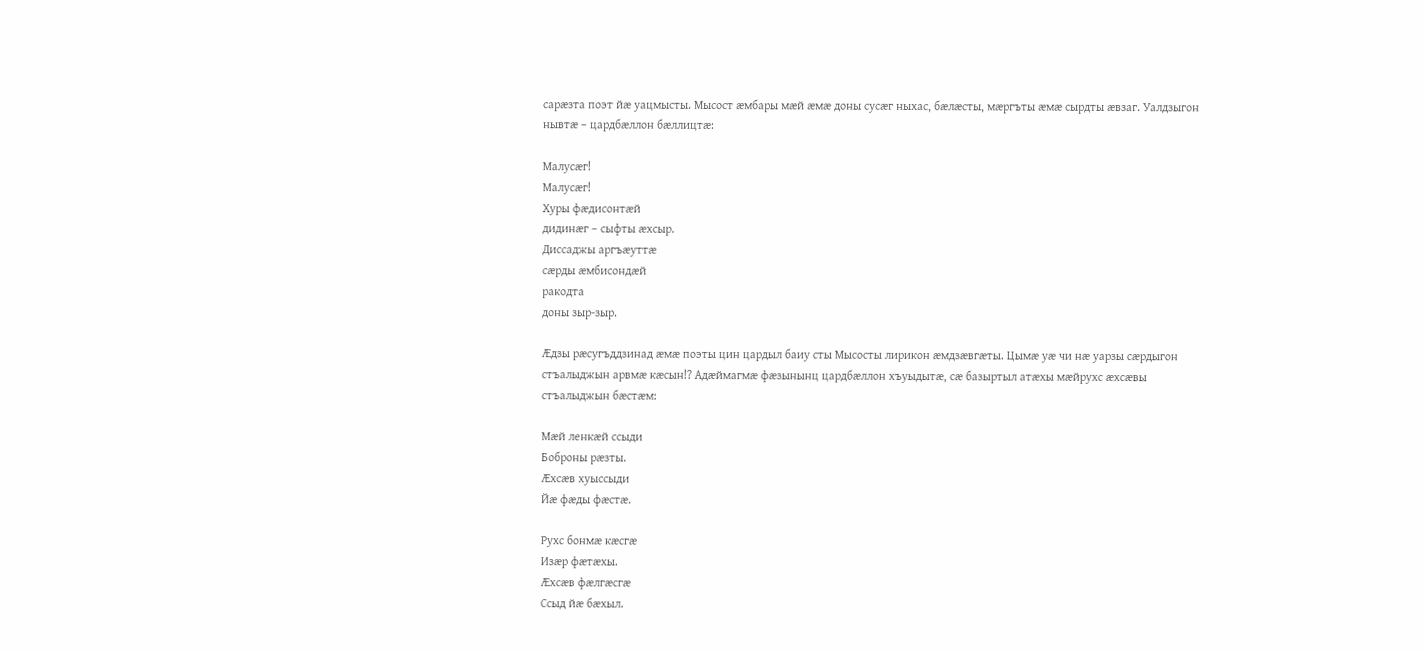сарæзта поэт йæ уацмысты. Мысост æмбары мæй æмæ доны сусæг ныхас, бæлæсты, мæргъты æмæ сырдты æвзаг. Уалдзыгон нывтæ – цардбæллон бæллицтæ:

Малусæг!
Малусæг!
Хуры фæдисонтæй
дидинæг – сыфты æхсыр.
Диссаджы аргъæуттæ
сæрды æмбисондæй
ракодта
доны зыр-зыр.

Æдзы рæсугъддзинад æмæ поэты цин цардыл баиу сты Мысосты лирикон æмдзæвгæты. Цымæ уæ чи нæ уарзы сæрдыгон стъалыджын арвмæ кæсын!? Адæймагмæ фæзынынц цардбæллон хъуыдытæ, сæ базыртыл атæхы мæйрухс æхсæвы стъалыджын бæстæм:

Мæй ленкæй ссыди
Боброны рæзты.
Æхсæв хуыссыди
Йæ фæды фæстæ.

Рухс бонмæ кæсгæ
Изæр фæтæхы.
Æхсæв фæлгæсгæ
Ссыд йæ бæхыл.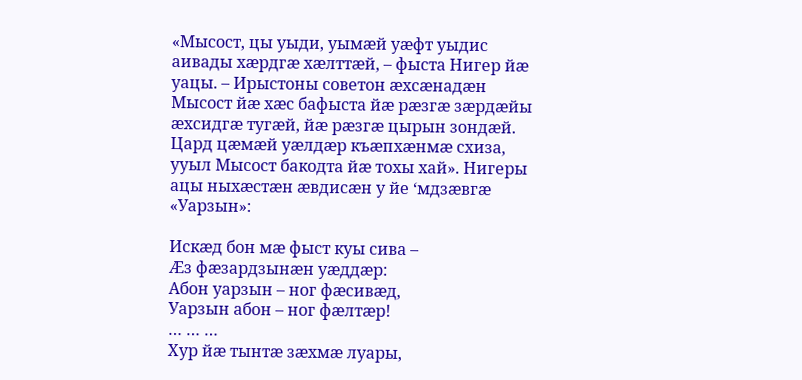«Мысост, цы уыди, уымæй уæфт уыдис аивады хæрдгæ хæлттæй, – фыста Нигер йæ уацы. – Ирыстоны советон æхсæнадæн Мысост йæ хæс бафыста йæ рæзгæ зæрдæйы æхсидгæ тугæй, йæ рæзгæ цырын зондæй. Цард цæмæй уæлдæр къæпхæнмæ схиза, ууыл Мысост бакодта йæ тохы хай». Нигеры ацы ныхæстæн æвдисæн у йе ‘мдзæвгæ «Уарзын»:

Искæд бон мæ фыст куы сива –
Æз фæзардзынæн уæддæр:
Абон уарзын – ног фæсивæд,
Уарзын абон – ног фæлтæр!
… … …
Хур йæ тынтæ зæхмæ луары,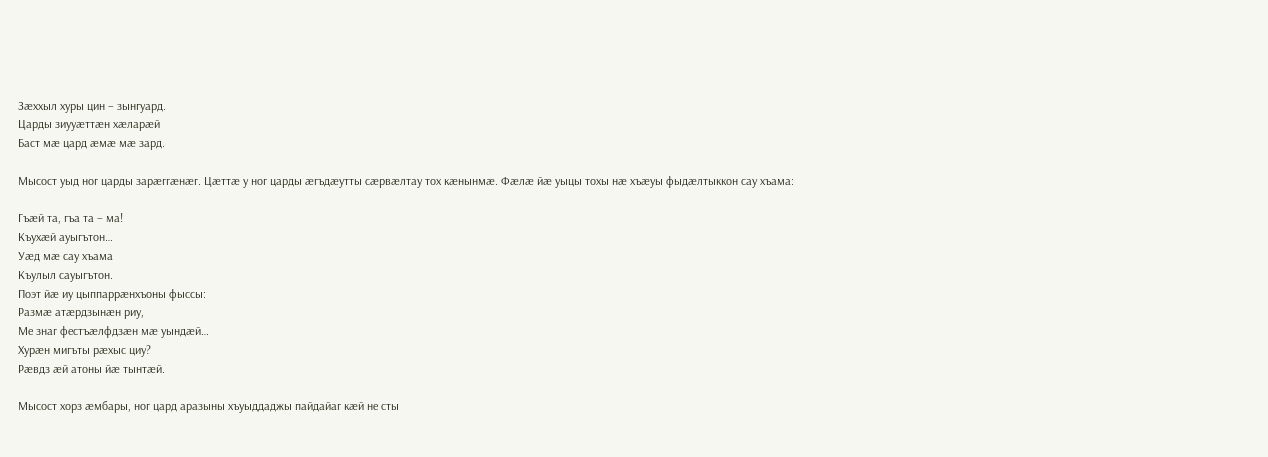Зæххыл хуры цин – зынгуард.
Царды зиууæттæн хæларæй
Баст мæ цард æмæ мæ зард.

Мысост уыд ног царды зарæггæнæг. Цæттæ у ног царды æгъдæутты сæрвæлтау тох кæнынмæ. Фæлæ йæ уыцы тохы нæ хъæуы фыдæлтыккон сау хъама:

Гъæй та, гъа та – ма!
Къухæй ауыгътон…
Уæд мæ сау хъама
Къулыл сауыгътон.
Поэт йæ иу цыппаррæнхъоны фыссы:
Размæ атæрдзынæн риу,
Ме знаг фестъæлфдзæн мæ уындæй…
Хурæн мигъты рæхыс циу?
Рæвдз æй атоны йæ тынтæй.

Мысост хорз æмбары, ног цард аразыны хъуыддаджы пайдайаг кæй не сты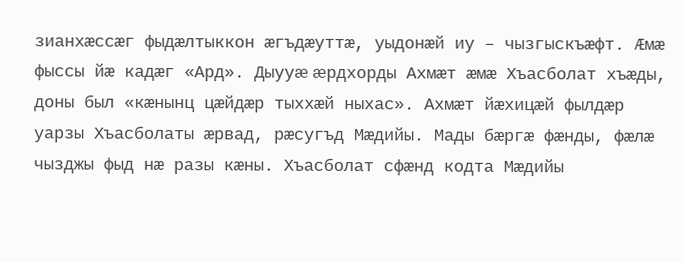зианхæссæг фыдæлтыккон æгъдæуттæ, уыдонæй иу – чызгыскъæфт. Æмæ фыссы йæ кадæг «Ард». Дыууæ æрдхорды Ахмæт æмæ Хъасболат хъæды, доны был «кæнынц цæйдæр тыххæй ныхас». Ахмæт йæхицæй фылдæр уарзы Хъасболаты æрвад, рæсугъд Мæдийы. Мады бæргæ фæнды, фæлæ чызджы фыд нæ разы кæны. Хъасболат сфæнд кодта Мæдийы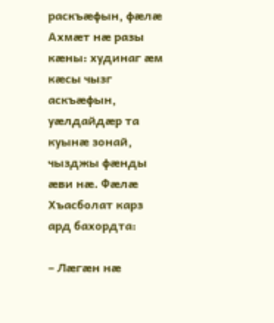раскъæфын, фæлæ Ахмæт нæ разы кæны: худинаг æм кæсы чызг аскъæфын, уæлдайдæр та куынæ зонай, чызджы фæнды æви нæ. Фæлæ Хъасболат карз ард бахордта:

– Лæгæн нæ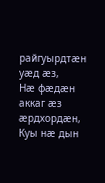райгуырдтæн уæд æз,
Нæ фæдæн аккаг æз æрдхордæн,
Куы нæ дын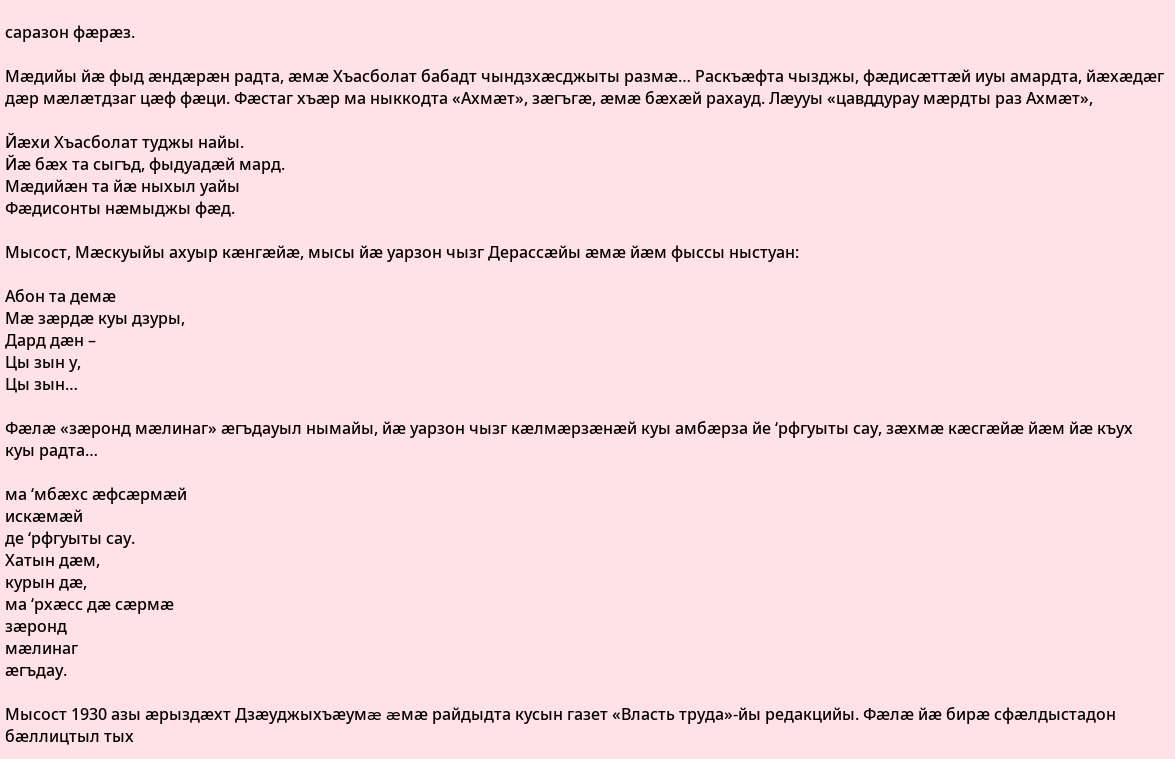саразон фæрæз.

Мæдийы йæ фыд æндæрæн радта, æмæ Хъасболат бабадт чындзхæсджыты размæ… Раскъæфта чызджы, фæдисæттæй иуы амардта, йæхæдæг дæр мæлæтдзаг цæф фæци. Фæстаг хъæр ма ныккодта «Ахмæт», зæгъгæ, æмæ бæхæй рахауд. Лæууы «цавддурау мæрдты раз Ахмæт»,

Йæхи Хъасболат туджы найы.
Йæ бæх та сыгъд, фыдуадæй мард.
Мæдийæн та йæ ныхыл уайы
Фæдисонты нæмыджы фæд.

Мысост, Мæскуыйы ахуыр кæнгæйæ, мысы йæ уарзон чызг Дерассæйы æмæ йæм фыссы ныстуан:

Абон та демæ
Мæ зæрдæ куы дзуры,
Дард дæн –
Цы зын у,
Цы зын…

Фæлæ «зæронд мæлинаг» æгъдауыл нымайы, йæ уарзон чызг кæлмæрзæнæй куы амбæрза йе ‘рфгуыты сау, зæхмæ кæсгæйæ йæм йæ къух куы радта…

ма ‘мбæхс æфсæрмæй
искæмæй
де ‘рфгуыты сау.
Хатын дæм,
курын дæ,
ма ‘рхæсс дæ сæрмæ
зæронд
мæлинаг
æгъдау.

Мысост 1930 азы æрыздæхт Дзæуджыхъæумæ æмæ райдыдта кусын газет «Власть труда»-йы редакцийы. Фæлæ йæ бирæ сфæлдыстадон бæллицтыл тых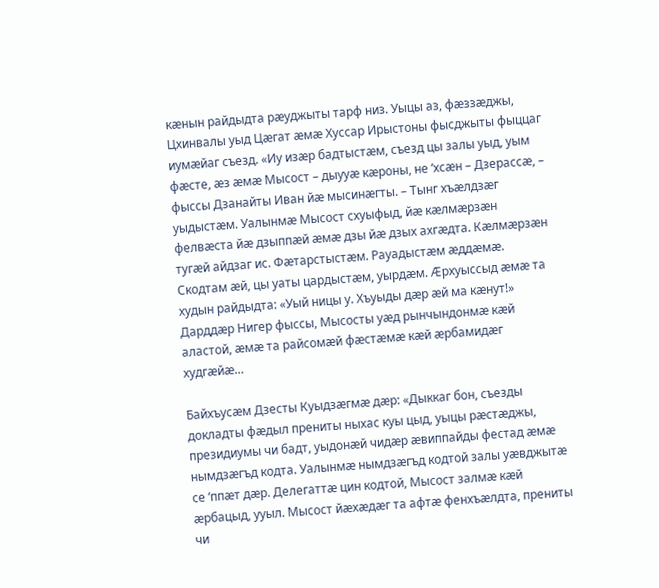кæнын райдыдта рæуджыты тарф низ. Уыцы аз, фæззæджы, Цхинвалы уыд Цæгат æмæ Хуссар Ирыстоны фысджыты фыццаг иумæйаг съезд. «Иу изæр бадтыстæм, съезд цы залы уыд, уым фæсте, æз æмæ Мысост – дыууæ кæроны, не ‘хсæн – Дзерассæ, – фыссы Дзанайты Иван йæ мысинæгты. – Тынг хъæлдзæг уыдыстæм. Уалынмæ Мысост схуыфыд, йæ кæлмæрзæн фелвæста йæ дзыппæй æмæ дзы йæ дзых ахгæдта. Кæлмæрзæн тугæй айдзаг ис. Фæтарстыстæм. Рауадыстæм æддæмæ. Скодтам æй, цы уаты цардыстæм, уырдæм. Æрхуыссыд æмæ та худын райдыдта: «Уый ницы у. Хъуыды дæр æй ма кæнут!» Дарддæр Нигер фыссы, Мысосты уæд рынчындонмæ кæй аластой, æмæ та райсомæй фæстæмæ кæй æрбамидæг худгæйæ…

Байхъусæм Дзесты Куыдзæгмæ дæр: «Дыккаг бон, съезды докладты фæдыл прениты ныхас куы цыд, уыцы рæстæджы, президиумы чи бадт, уыдонæй чидæр æвиппайды фестад æмæ нымдзæгъд кодта. Уалынмæ нымдзæгъд кодтой залы уæвджытæ се ‘ппæт дæр. Делегаттæ цин кодтой, Мысост залмæ кæй æрбацыд, ууыл. Мысост йæхæдæг та афтæ фенхъæлдта, прениты чи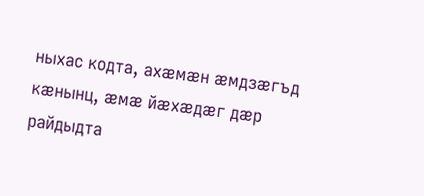ныхас кодта, ахæмæн æмдзæгъд кæнынц, æмæ йæхæдæг дæр райдыдта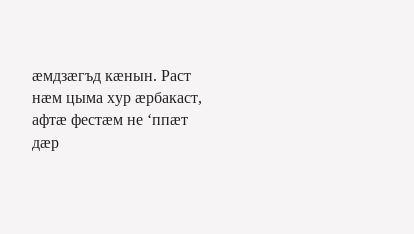æмдзæгъд кæнын. Раст нæм цыма хур æрбакаст, афтæ фестæм не ‘ппæт дæр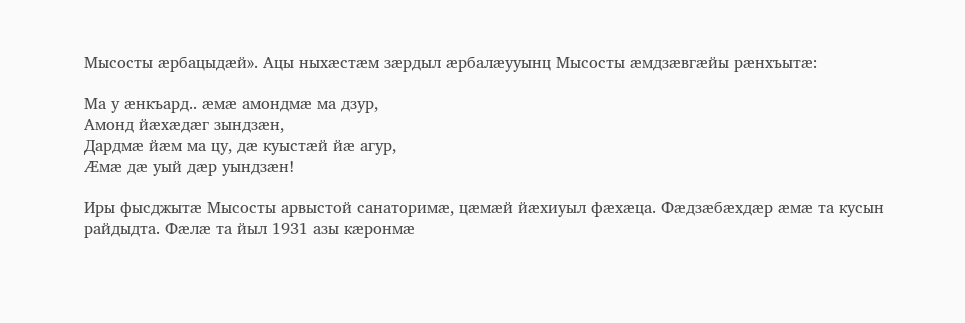Мысосты æрбацыдæй». Ацы ныхæстæм зæрдыл æрбалæууынц Мысосты æмдзæвгæйы рæнхъытæ:

Ма у æнкъард.. æмæ амондмæ ма дзур,
Амонд йæхæдæг зындзæн,
Дардмæ йæм ма цу, дæ куыстæй йæ агур,
Æмæ дæ уый дæр уындзæн!

Иры фысджытæ Мысосты арвыстой санаторимæ, цæмæй йæхиуыл фæхæца. Фæдзæбæхдæр æмæ та кусын райдыдта. Фæлæ та йыл 1931 азы кæронмæ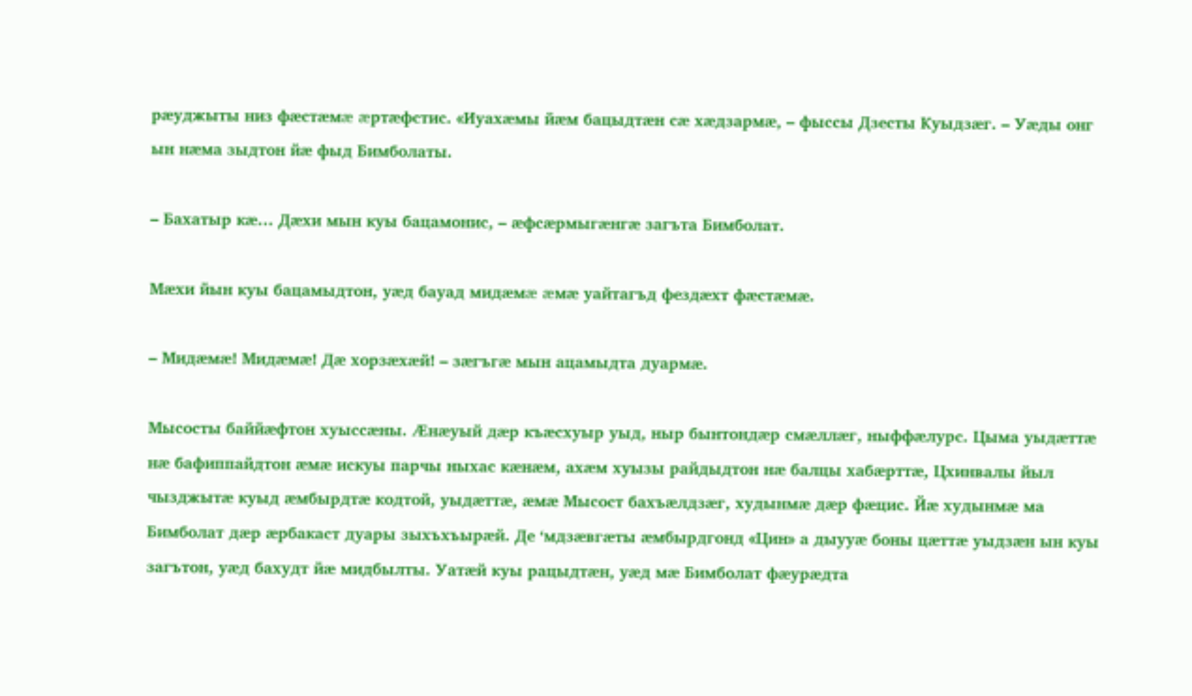рæуджыты низ фæстæмæ æртæфстис. «Иуахæмы йæм бацыдтæн сæ хæдзармæ, – фыссы Дзесты Куыдзæг. – Уæды онг ын нæма зыдтон йæ фыд Бимболаты.

– Бахатыр кæ… Дæхи мын куы бацамонис, – æфсæрмыгæнгæ загъта Бимболат.

Мæхи йын куы бацамыдтон, уæд бауад мидæмæ æмæ уайтагъд фездæхт фæстæмæ.

– Мидæмæ! Мидæмæ! Дæ хорзæхæй! – зæгъгæ мын ацамыдта дуармæ.

Мысосты баййæфтон хуыссæны. Æнæуый дæр къæсхуыр уыд, ныр бынтондæр смæллæг, ныффæлурс. Цыма уыдæттæ нæ бафиппайдтон æмæ искуы парчы ныхас кæнæм, ахæм хуызы райдыдтон нæ балцы хабæрттæ, Цхинвалы йыл чызджытæ куыд æмбырдтæ кодтой, уыдæттæ, æмæ Мысост бахъæлдзæг, худынмæ дæр фæцис. Йæ худынмæ ма Бимболат дæр æрбакаст дуары зыхъхъырæй. Де ‘мдзæвгæты æмбырдгонд «Цин» а дыууæ боны цæттæ уыдзæн ын куы загътон, уæд бахудт йæ мидбылты. Уатæй куы рацыдтæн, уæд мæ Бимболат фæурæдта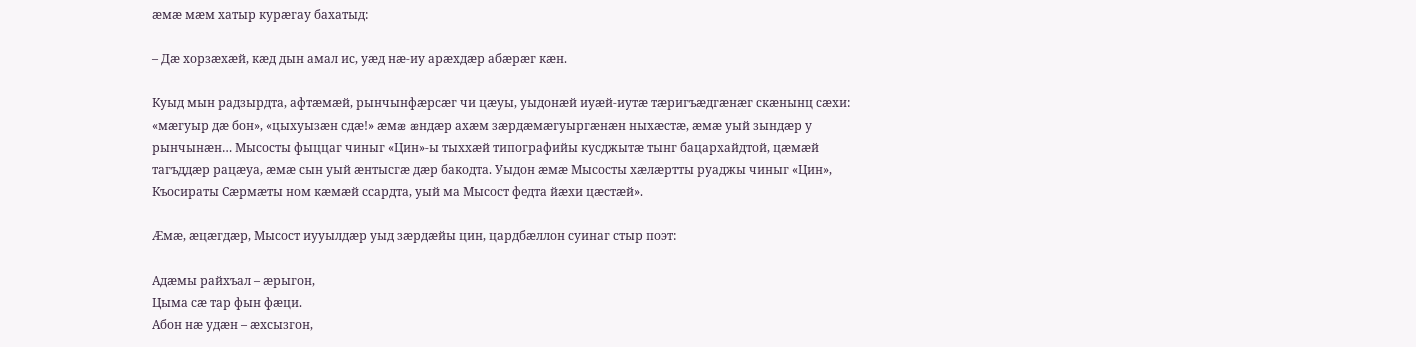æмæ мæм хатыр курæгау бахатыд:

– Дæ хорзæхæй, кæд дын амал ис, уæд нæ-иу арæхдæр абæрæг кæн.

Куыд мын радзырдта, афтæмæй, рынчынфæрсæг чи цæуы, уыдонæй иуæй-иутæ тæригъæдгæнæг скæнынц сæхи: «мæгуыр дæ бон», «цыхуызæн сдæ!» æмæ æндæр ахæм зæрдæмæгуыргæнæн ныхæстæ, æмæ уый зындæр у рынчынæн… Мысосты фыццаг чиныг «Цин»-ы тыххæй типографийы кусджытæ тынг бацархайдтой, цæмæй тагъддæр рацæуа, æмæ сын уый æнтысгæ дæр бакодта. Уыдон æмæ Мысосты хæлæртты руаджы чиныг «Цин», Къосираты Сæрмæты ном кæмæй ссардта, уый ма Мысост федта йæхи цæстæй».

Æмæ, æцæгдæр, Мысост иууылдæр уыд зæрдæйы цин, цардбæллон суинаг стыр поэт:

Адæмы райхъал – æрыгон,
Цыма сæ тар фын фæци.
Абон нæ удæн – æхсызгон,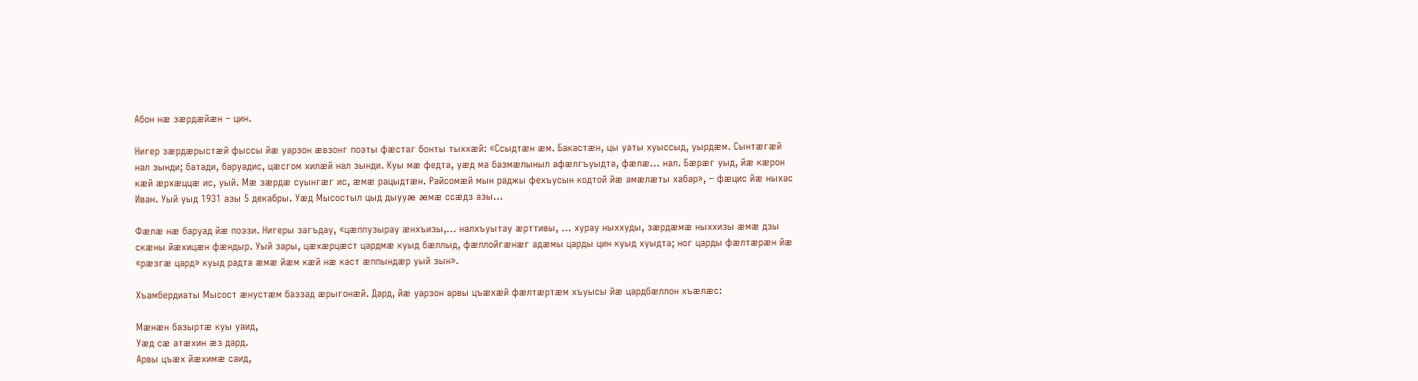Абон нæ зæрдæйæн – цин.

Нигер зæрдæрыстæй фыссы йæ уарзон æвзонг поэты фæстаг бонты тыххæй: «Ссыдтæн æм. Бакастæн, цы уаты хуыссыд, уырдæм. Сынтæгæй нал зынди; батади, баруадис, цæсгом хилæй нал зынди. Куы мæ федта, уæд ма базмæлыныл афæлгъуыдта, фæлæ… нал. Бæрæг уыд, йæ кæрон кæй æрхæццæ ис, уый. Мæ зæрдæ суынгæг ис, æмæ рацыдтæн. Райсомæй мын раджы фехъусын кодтой йæ амæлæты хабар», – фæцис йæ ныхас Иван. Уый уыд 1931 азы 5 декабры. Уæд Мысостыл цыд дыууæ æмæ ссæдз азы…

Фæлæ нæ баруад йæ поэзи. Нигеры загъдау, «цæппузырау æнхъизы,… налхъуытау æрттивы, … хурау ныххуды, зæрдæмæ ныххизы æмæ дзы скæны йæхицæн фæндыр. Уый зары, цæхæрцæст цардмæ куыд бæллыд, фæллойгæнæг адæмы царды цин куыд хуыдта; ног царды фæлтæрæн йæ «рæзгæ цард» куыд радта æмæ йæм кæй нæ каст æппындæр уый зын».

Хъамбердиаты Мысост æнустæм баззад æрыгонæй. Дард, йæ уарзон арвы цъæхæй фæлтæртæм хъуысы йæ цардбæллон хъæлæс:

Мæнæн базыртæ куы уаид,
Уæд сæ атæхин æз дард.
Арвы цъæх йæхимæ саид,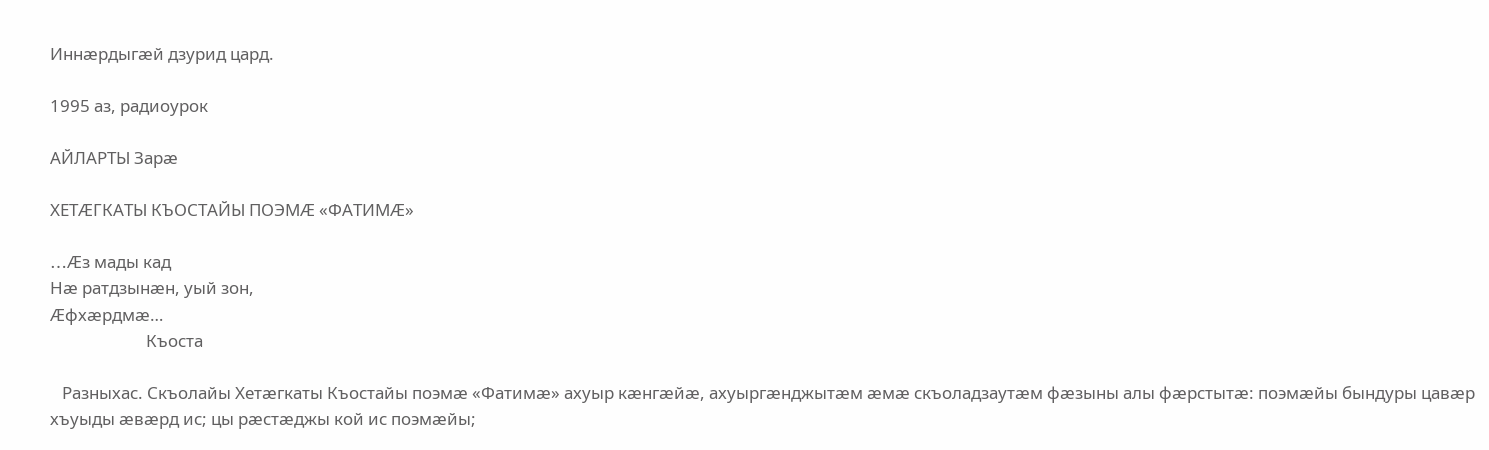Иннæрдыгæй дзурид цард.

1995 аз, радиоурок

АЙЛАРТЫ Зарæ

ХЕТÆГКАТЫ КЪОСТАЙЫ ПОЭМÆ «ФАТИМÆ»

…Æз мады кад
Нæ ратдзынæн, уый зон,
Æфхæрдмæ…
                        Къоста

   Разныхас. Скъолайы Хетæгкаты Къостайы поэмæ «Фатимæ» ахуыр кæнгæйæ, ахуыргæнджытæм æмæ скъоладзаутæм фæзыны алы фæрстытæ: поэмæйы бындуры цавæр хъуыды æвæрд ис; цы рæстæджы кой ис поэмæйы;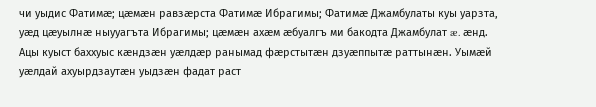чи уыдис Фатимæ; цæмæн равзæрста Фатимæ Ибрагимы; Фатимæ Джамбулаты куы уарзта, уæд цæуылнæ ныууагъта Ибрагимы; цæмæн ахæм æбуалгъ ми бакодта Джамбулат æ. æнд. Ацы куыст баххуыс кæндзæн уæлдæр ранымад фæрстытæн дзуæппытæ раттынæн. Уымæй уæлдай ахуырдзаутæн уыдзæн фадат раст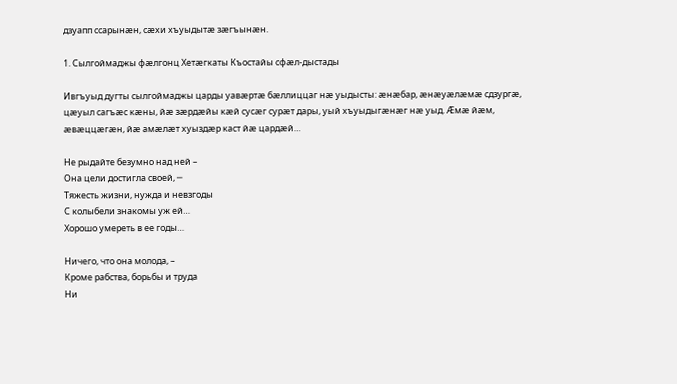дзуапп ссарынæн, сæхи хъуыдытæ зæгъынæн.

1. Сылгоймаджы фæлгонц Хетæгкаты Къостайы сфæл-дыстады

Ивгъуыд дугты сылгоймаджы царды уавæртæ бæллиццаг нæ уыдысты: æнæбар, æнæуæлæмæ сдзургæ, цæуыл сагъæс кæны, йæ зæрдæйы кæй сусæг сурæт дары, уый хъуыдыгæнæг нæ уыд. Æмæ йæм, æвæццæгæн, йæ амæлæт хуыздæр каст йæ цардæй…

Не рыдайте безумно над ней –
Она цели достигла своей, ─
Тяжесть жизни, нужда и невзгоды
С колыбели знакомы уж ей…
Хорошо умереть в ее годы…

Ничего, что она молода, –
Кроме рабства, борьбы и труда
Ни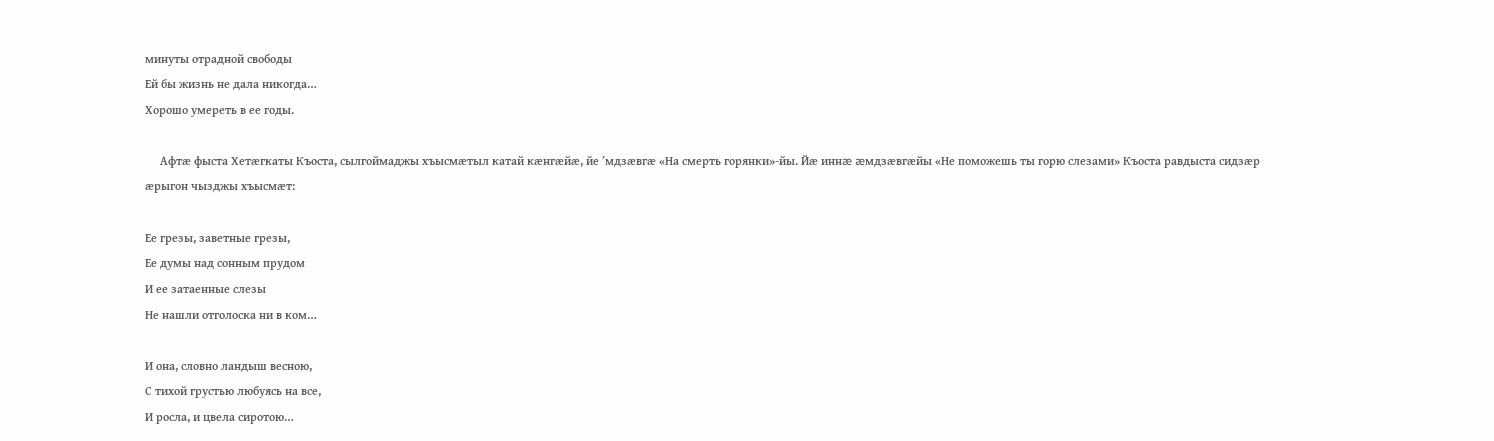минуты отрадной свободы
Ей бы жизнь не дала никогда…
Хорошо умереть в ее годы.

     Афтæ фыста Хетæгкаты Къоста, сылгоймаджы хъысмæтыл катай кæнгæйæ, йе ′мдзæвгæ «На смерть горянки»-йы. Йæ иннæ æмдзæвгæйы «Не поможешь ты горю слезами» Къоста равдыста сидзæр æрыгон чызджы хъысмæт:

Ее грезы, заветные грезы,
Ее думы над сонным прудом
И ее затаенные слезы
Не нашли отголоска ни в ком…

И она, словно ландыш весною,
С тихой грустью любуясь на все,
И росла, и цвела сиротою…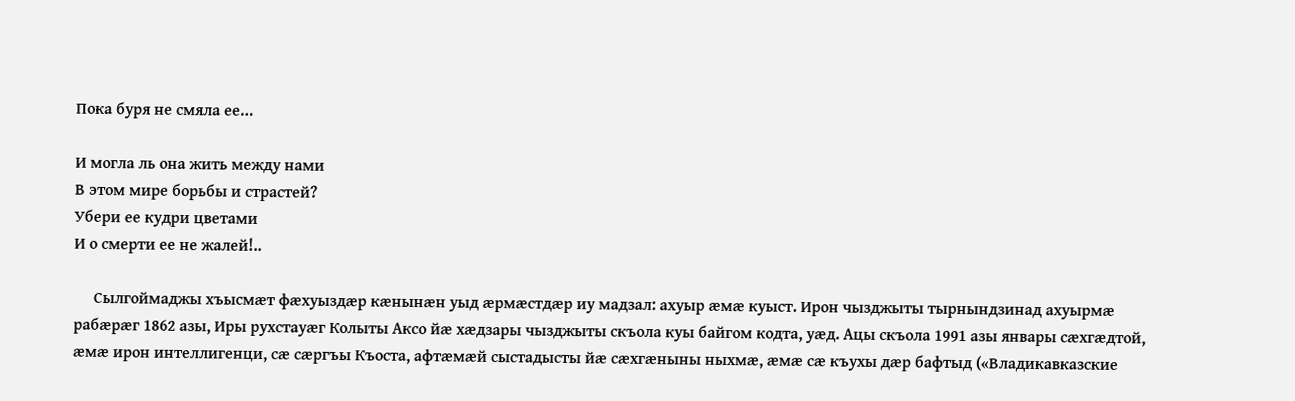Пока буря не смяла ее…

И могла ль она жить между нами
В этом мире борьбы и страстей?
Убери ее кудри цветами
И о смерти ее не жалей!..

     Сылгоймаджы хъысмæт фæхуыздæр кæнынæн уыд æрмæстдæр иу мадзал: ахуыр æмæ куыст. Ирон чызджыты тырнындзинад ахуырмæ рабæрæг 1862 азы, Иры рухстауæг Колыты Аксо йæ хæдзары чызджыты скъола куы байгом кодта, уæд. Ацы скъола 1991 азы январы сæхгæдтой, æмæ ирон интеллигенци, сæ сæргъы Къоста, афтæмæй сыстадысты йæ сæхгæныны ныхмæ, æмæ сæ къухы дæр бафтыд («Владикавказские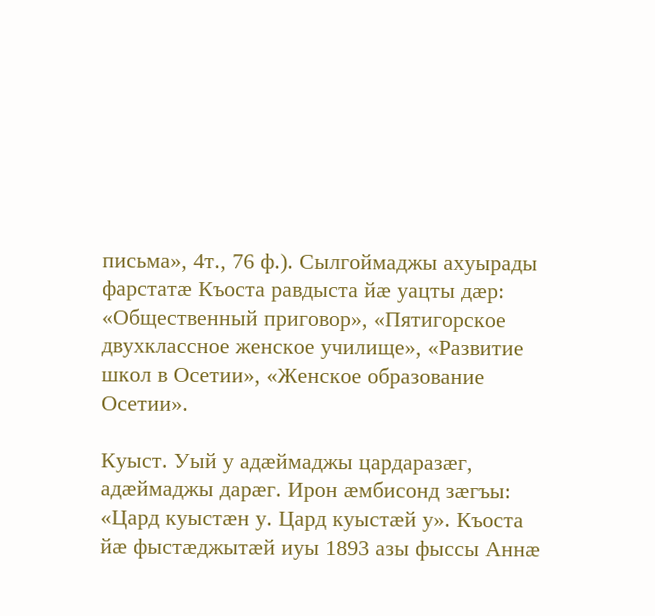письма», 4т., 76 ф.). Сылгоймаджы ахуырады фарстатæ Къоста равдыста йæ уацты дæр: «Общественный приговор», «Пятигорское двухклассное женское училище», «Развитие школ в Осетии», «Женское образование Осетии».

Куыст. Уый у адæймаджы цардаразæг, адæймаджы дарæг. Ирон æмбисонд зæгъы: «Цард куыстæн у. Цард куыстæй у». Къоста йæ фыстæджытæй иуы 1893 азы фыссы Аннæ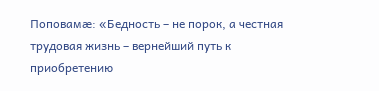Поповамæ: «Бедность – не порок, а честная трудовая жизнь – вернейший путь к приобретению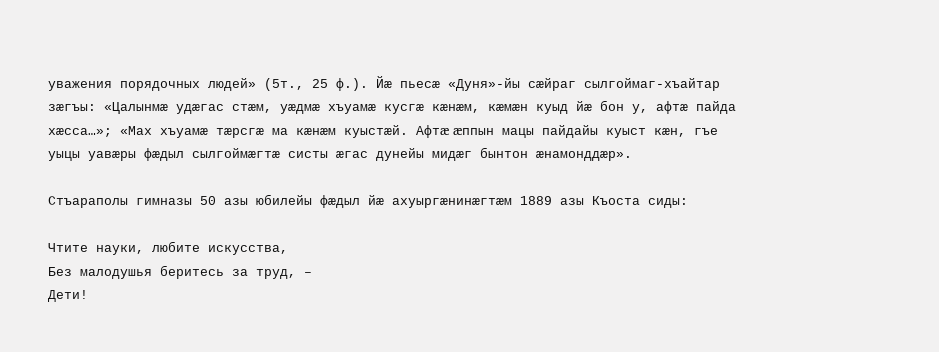уважения порядочных людей» (5т., 25 ф.). Йæ пьесæ «Дуня»-йы сæйраг сылгоймаг-хъайтар зæгъы: «Цалынмæ удæгас стæм, уæдмæ хъуамæ кусгæ кæнæм, кæмæн куыд йæ бон у, афтæ пайда хæсса…»; «Мах хъуамæ тæрсгæ ма кæнæм куыстæй. Афтæ æппын мацы пайдайы куыст кæн, гъе уыцы уавæры фæдыл сылгоймæгтæ систы æгас дунейы мидæг бынтон æнамонддæр».

Стъараполы гимназы 50 азы юбилейы фæдыл йæ ахуыргæнинæгтæм 1889 азы Къоста сиды:

Чтите науки, любите искусства,
Без малодушья беритесь за труд, –
Дети!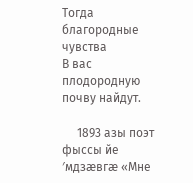Тогда благородные чувства
В вас плодородную почву найдут.

     1893 азы поэт фыссы йе ′мдзæвгæ «Мне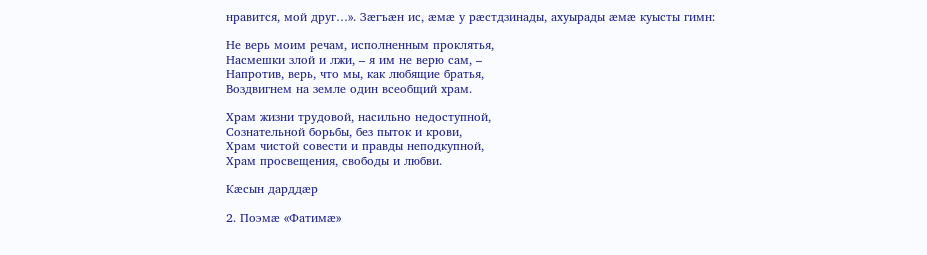нравится, мой друг…». Зæгъæн ис, æмæ у рæстдзинады, ахуырады æмæ куысты гимн:

Не верь моим речам, исполненным проклятья,
Насмешки злой и лжи, – я им не верю сам, –
Напротив, верь, что мы, как любящие братья,
Воздвигнем на земле один всеобщий храм.

Храм жизни трудовой, насильно недоступной,
Сознательной борьбы, без пыток и крови,
Храм чистой совести и правды неподкупной,
Храм просвещения, свободы и любви.

Кæсын дарддæр

2. Поэмæ «Фатимæ»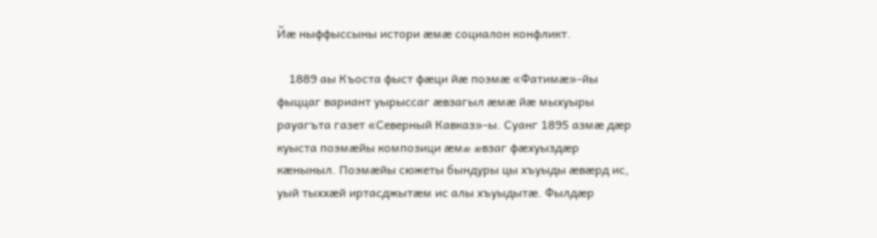Йæ ныффыссыны истори æмæ социалон конфликт.

    1889 аы Къоста фыст фæци йæ поэмæ «Фатимæ»-йы фыццаг вариант уырыссаг æвзагыл æмæ йæ мыхуыры рауагъта газет «Северный Кавказ»-ы. Суанг 1895 азмæ дæр куыста поэмæйы композици æмæ æвзаг фæхуыздæр кæныныл. Поэмæйы сюжеты бындуры цы хъуыды æвæрд ис, уый тыххæй иртасджытæм ис алы хъуыдытæ. Фылдæр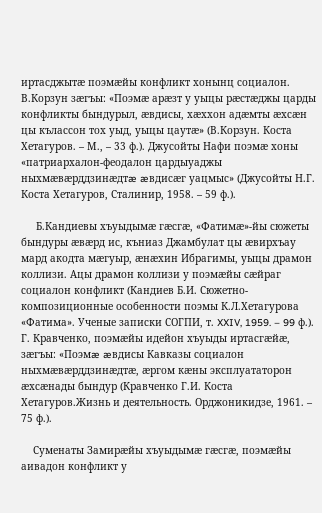иртасджытæ поэмæйы конфликт хонынц социалон. В.Корзун зæгъы: «Поэмæ арæзт у уыцы рæстæджы царды конфликты бындурыл, æвдисы, хæххон адæмты æхсæн цы кълассон тох уыд, уыцы цаутæ» (В.Корзун. Коста Хетагуров. – М., – 33 ф.). Джусойты Нафи поэмæ хоны «патриархалон-феодалон цардыуаджы ныхмæвæрддзинæдтæ æвдисæг уацмыс» (Джусойты Н.Г. Коста Хетагуров, Сталинир, 1958. – 59 ф.).

     Б.Кандиевы хъуыдымæ гæсгæ, «Фатимæ»-йы сюжеты бындуры æвæрд ис, къниаз Джамбулат цы æвирхъау мард акодта мæгуыр, æнæхин Ибрагимы, уыцы драмон коллизи. Ацы драмон коллизи у поэмæйы сæйраг социалон конфликт (Кандиев Б.И. Сюжетно-композиционные особенности поэмы К.Л.Хетагурова «Фатима». Ученые записки СОГПИ, т. XXIV, 1959. – 99 ф.). Г. Кравченко, поэмæйы идейон хъуыды иртасгæйæ, зæгъы: «Поэмæ æвдисы Кавказы социалон ныхмæвæрддзинæдтæ, æргом кæны эксплуататорон æхсæнады бындур (Кравченко Г.И. Коста Хетагуров.Жизнь и деятельность. Орджоникидзе, 1961. – 75 ф.).

    Суменаты Замирæйы хъуыдымæ гæсгæ, поэмæйы аивадон конфликт у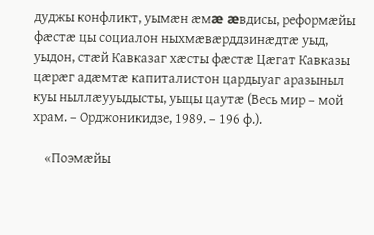дуджы конфликт, уымæн æмæ æвдисы, реформæйы фæстæ цы социалон ныхмæвæрддзинæдтæ уыд, уыдон, стæй Кавказаг хæсты фæстæ Цæгат Кавказы цæрæг адæмтæ капиталистон цардыуаг аразыныл куы ныллæууыдысты, уыцы цаутæ (Весь мир – мой храм. – Орджоникидзе, 1989. – 196 ф.).

    «Поэмæйы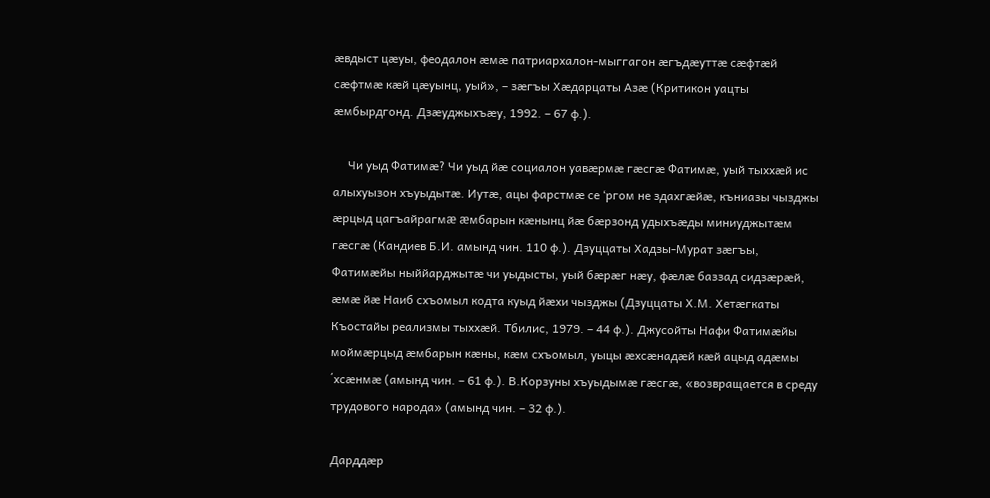æвдыст цæуы, феодалон æмæ патриархалон-мыггагон æгъдæуттæ сæфтæй сæфтмæ кæй цæуынц, уый», – зæгъы Хæдарцаты Азæ (Критикон уацты æмбырдгонд. Дзæуджыхъæу, 1992. – 67 ф.).

     Чи уыд Фатимæ? Чи уыд йæ социалон уавæрмæ гæсгæ Фатимæ, уый тыххæй ис алыхуызон хъуыдытæ. Иутæ, ацы фарстмæ се ‘ргом не здахгæйæ, къниазы чызджы æрцыд цагъайрагмæ æмбарын кæнынц йæ бæрзонд удыхъæды миниуджытæм гæсгæ (Кандиев Б.И. амынд чин. 110 ф.). Дзуццаты Хадзы-Мурат зæгъы, Фатимæйы ныййарджытæ чи уыдысты, уый бæрæг нæу, фæлæ баззад сидзæрæй, æмæ йæ Наиб схъомыл кодта куыд йæхи чызджы (Дзуццаты Х.М. Хетæгкаты Къостайы реализмы тыххæй. Тбилис, 1979. – 44 ф.). Джусойты Нафи Фатимæйы моймæрцыд æмбарын кæны, кæм схъомыл, уыцы æхсæнадæй кæй ацыд адæмы ΄хсæнмæ (амынд чин. – 61 ф.). В.Корзуны хъуыдымæ гæсгæ, «возвращается в среду трудового народа» (амынд чин. – 32 ф.).

Дарддæр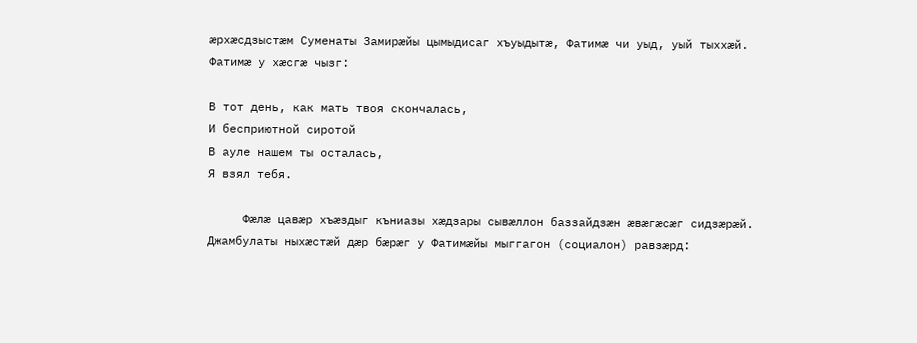æрхæсдзыстæм Суменаты Замирæйы цымыдисаг хъуыдытæ, Фатимæ чи уыд, уый тыххæй. Фатимæ у хæсгæ чызг:

В тот день, как мать твоя скончалась,
И бесприютной сиротой
В ауле нашем ты осталась,
Я взял тебя.

     Фæлæ цавæр хъæздыг къниазы хæдзары сывæллон баззайдзæн æвæгæсæг сидзæрæй. Джамбулаты ныхæстæй дæр бæрæг у Фатимæйы мыггагон (социалон) равзæрд: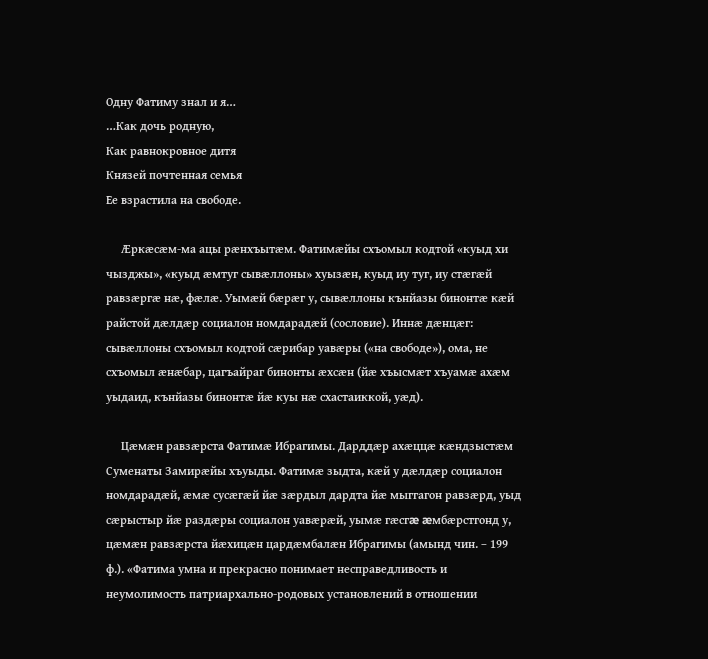Одну Фатиму знал и я…
…Как дочь родную,
Как равнокровное дитя
Князей почтенная семья
Ее взрастила на свободе.

     Æркæсæм-ма ацы рæнхъытæм. Фатимæйы схъомыл кодтой «куыд хи чызджы», «куыд æмтуг сывæллоны» хуызæн, куыд иу туг, иу стæгæй равзæргæ нæ, фæлæ. Уымæй бæрæг у, сывæллоны кънйазы бинонтæ кæй райстой дæлдæр социалон номдарадæй (сословие). Иннæ дæнцæг: сывæллоны схъомыл кодтой сæрибар уавæры («на свободе»), ома, не схъомыл æнæбар, цагъайраг бинонты æхсæн (йæ хъысмæт хъуамæ ахæм уыдаид, кънйазы бинонтæ йæ куы нæ схастаиккой, уæд).

     Цæмæн равзæрста Фатимæ Ибрагимы. Дарддæр ахæццæ кæндзыстæм Суменаты Замирæйы хъуыды. Фатимæ зыдта, кæй у дæлдæр социалон номдарадæй, æмæ сусæгæй йæ зæрдыл дардта йæ мыггагон равзæрд, уыд сæрыстыр йæ раздæры социалон уавæрæй, уымæ гæсгæ æмбæрстгонд у, цæмæн равзæрста йæхицæн цардæмбалæн Ибрагимы (амынд чин. – 199 ф.). «Фатима умна и прекрасно понимает несправедливость и неумолимость патриархально-родовых установлений в отношении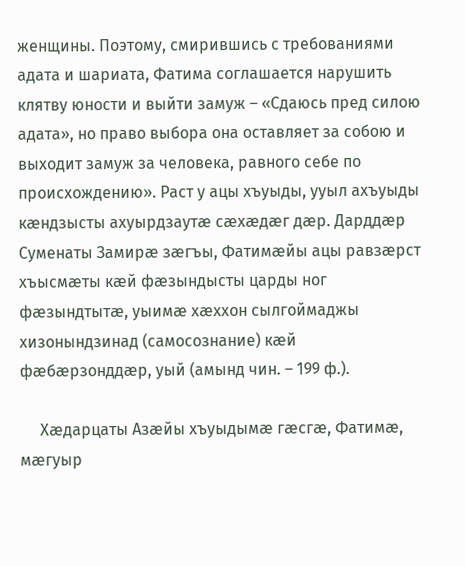женщины. Поэтому, смирившись с требованиями адата и шариата, Фатима соглашается нарушить клятву юности и выйти замуж – «Сдаюсь пред силою адата», но право выбора она оставляет за собою и выходит замуж за человека, равного себе по происхождению». Раст у ацы хъуыды, ууыл ахъуыды кæндзысты ахуырдзаутæ сæхæдæг дæр. Дарддæр Суменаты Замирæ зæгъы, Фатимæйы ацы равзæрст хъысмæты кæй фæзындысты царды ног фæзындтытæ, уыимæ хæххон сылгоймаджы хизонындзинад (самосознание) кæй фæбæрзонддæр, уый (амынд чин. – 199 ф.).

     Хæдарцаты Азæйы хъуыдымæ гæсгæ, Фатимæ, мæгуыр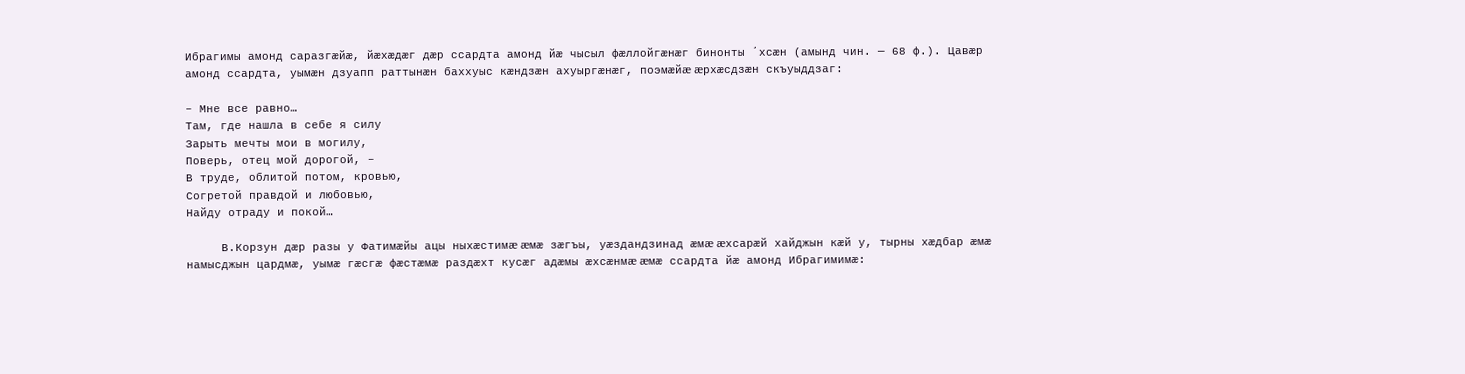Ибрагимы амонд саразгæйæ, йæхæдæг дæр ссардта амонд йæ чысыл фæллойгæнæг бинонты ΄хсæн (амынд чин. ─ 68 ф.). Цавæр амонд ссардта, уымæн дзуапп раттынæн баххуыс кæндзæн ахуыргæнæг, поэмæйæ æрхæсдзæн скъуыддзаг:

– Мне все равно…
Там, где нашла в себе я силу
Зарыть мечты мои в могилу,
Поверь, отец мой дорогой, –
В труде, облитой потом, кровью,
Согретой правдой и любовью,
Найду отраду и покой…

     В.Корзун дæр разы у Фатимæйы ацы ныхæстимæ æмæ зæгъы, уæздандзинад æмæ æхсарæй хайджын кæй у, тырны хæдбар æмæ намысджын цардмæ, уымæ гæсгæ фæстæмæ раздæхт кусæг адæмы æхсæнмæ æмæ ссардта йæ амонд Ибрагимимæ: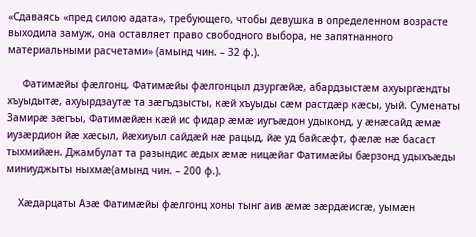«Сдаваясь «пред силою адата», требующего, чтобы девушка в определенном возрасте выходила замуж, она оставляет право свободного выбора, не запятнанного материальными расчетами» (амынд чин. – 32 ф.).

     Фатимæйы фæлгонц. Фатимæйы фæлгонцыл дзургæйæ, абардзыстæм ахуыргæндты хъуыдытæ, ахуырдзаутæ та зæгъдзысты, кæй хъуыды сæм растдæр кæсы, уый. Суменаты Замирæ зæгъы, Фатимæйæн кæй ис фидар æмæ иугъæдон удыконд, у æнæсайд æмæ иузæрдион йæ хæсыл, йæхиуыл сайдæй нæ рацыд, йæ уд байсæфт, фæлæ нæ басаст тыхмийæн. Джамбулат та разындис æдых æмæ ницæйаг Фатимæйы бæрзонд удыхъæды миниуджыты ныхмæ(амынд чин. – 200 ф.).

    Хæдарцаты Азæ Фатимæйы фæлгонц хоны тынг аив æмæ зæрдæисгæ, уымæн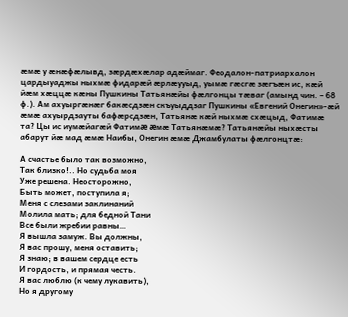æмæ у æнæфæлывд, зæрдæхæлар адæймаг. Феодалон-патриархалон цардыуаджы ныхмæ фидарæй æрлæууыд, уымæ гæсгæ зæгъæн ис, кæй йæм хæццæ кæны Пушкины Татьянæйы фæлгонцы тæваг (амынд чин. – 68 ф.). Ам ахуыргæнæг бакæсдзæн скъуыддзаг Пушкины «Евгений Онегин»-æй æмæ ахуырдзауты бафæрсдзæн, Татьянæ кæй ныхмæ схæцыд, Фатимæ та? Цы ис иумæйагæй Фатимæ æмæ Татьянæмæ? Татьянæйы ныхæсты абарут йæ мад æмæ Наибы, Онегин æмæ Джамбулаты фæлгонцтæ:

А счастье было так возможно,
Так близко!.. Но судьба моя
Уже решена. Неосторожно,
Быть может, поступила я;
Меня с слезами заклинаний
Молила мать; для бедной Тани
Все были жребии равны…
Я вышла замуж. Вы должны,
Я вас прошу, меня оставить;
Я знаю; в вашем сердце есть
И гордость, и прямая честь.
Я вас люблю (к чему лукавить),
Но я другому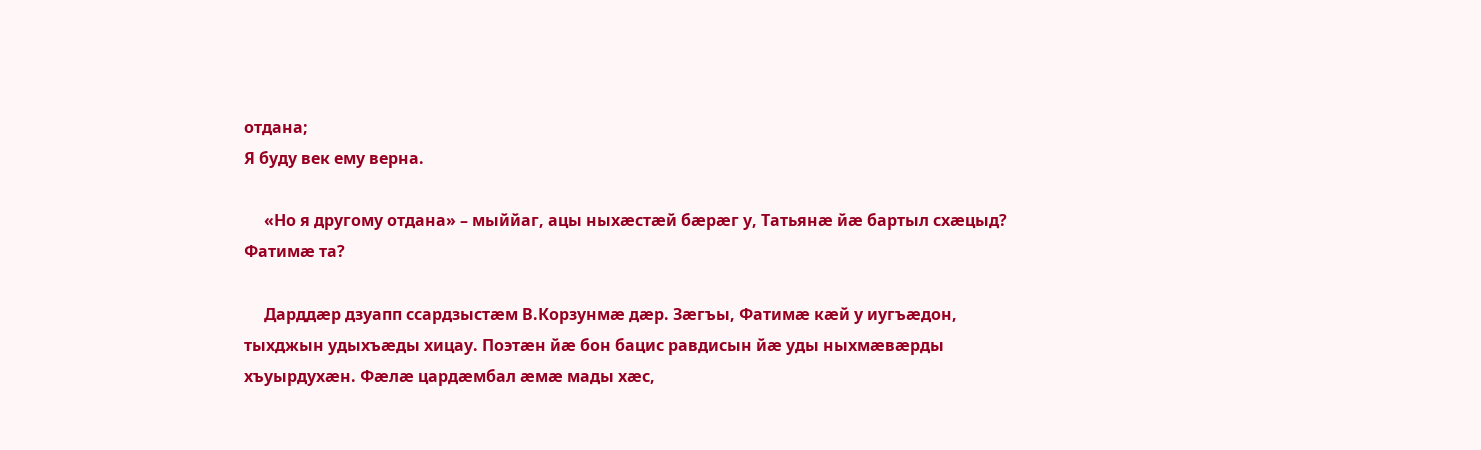отдана;
Я буду век ему верна.

     «Но я другому отдана» – мыййаг, ацы ныхæстæй бæрæг у, Татьянæ йæ бартыл схæцыд? Фатимæ та?

     Дарддæр дзуапп ссардзыстæм В.Корзунмæ дæр. Зæгъы, Фатимæ кæй у иугъæдон, тыхджын удыхъæды хицау. Поэтæн йæ бон бацис равдисын йæ уды ныхмæвæрды хъуырдухæн. Фæлæ цардæмбал æмæ мады хæс,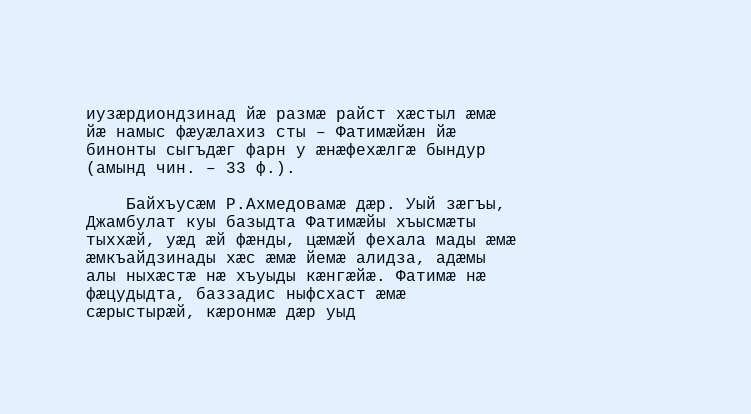иузæрдиондзинад йæ размæ райст хæстыл æмæ йæ намыс фæуæлахиз сты – Фатимæйæн йæ бинонты сыгъдæг фарн у æнæфехæлгæ бындур (амынд чин. – 33 ф.).

    Байхъусæм Р.Ахмедовамæ дæр. Уый зæгъы, Джамбулат куы базыдта Фатимæйы хъысмæты тыххæй, уæд æй фæнды, цæмæй фехала мады æмæ æмкъайдзинады хæс æмæ йемæ алидза, адæмы алы ныхæстæ нæ хъуыды кæнгæйæ. Фатимæ нæ фæцудыдта, баззадис ныфсхаст æмæ сæрыстырæй, кæронмæ дæр уыд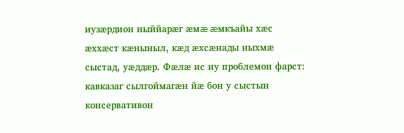иузæрдион ныййарæг æмæ æмкъайы хæс æххæст кæныныл, кæд æхсæнады ныхмæ сыстад, уæддæр. Фæлæ ис иу проблемон фарст: кавказаг сылгоймагæн йæ бон у сыстын консервативон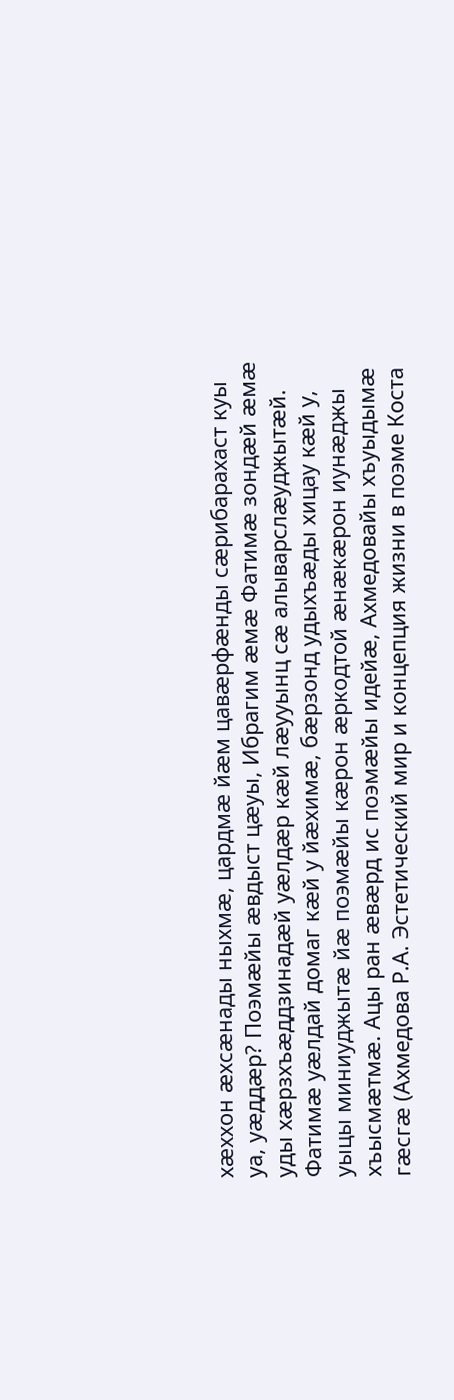хæххон æхсæнады ныхмæ, цардмæ йæм цавæрфæнды сæрибарахаст куы уа, уæддæр? Поэмæйы æвдыст цæуы, Ибрагим æмæ Фатимæ зондæй æмæ уды хæрзхъæддзинадæй уæлдæр кæй лæууынц сæ алыварслæуджытæй. Фатимæ уæлдай домаг кæй у йæхимæ, бæрзонд удыхъæды хицау кæй у, уыцы миниуджытæ йæ поэмæйы кæрон æркодтой æнæкæрон иунæджы хъысмæтмæ. Ацы ран æвæрд ис поэмæйы идейæ, Ахмедовайы хъуыдымæ гæсгæ (Ахмедова Р.А. Эстетический мир и концепция жизни в поэме Коста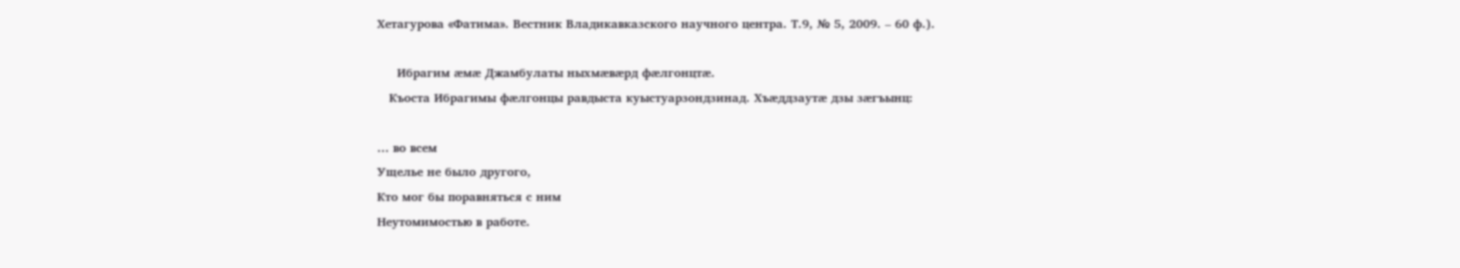Хетагурова «Фатима». Вестник Владикавказского научного центра. Т.9, № 5, 2009. – 60 ф.).

     Ибрагим æмæ Джамбулаты ныхмæвæрд фæлгонцтæ.
   Къоста Ибрагимы фæлгонцы равдыста куыстуарзондзинад. Хъæддзаутæ дзы зæгъынц:

… во всем
Ущелье не было другого,
Кто мог бы поравняться с ним
Неутомимостью в работе.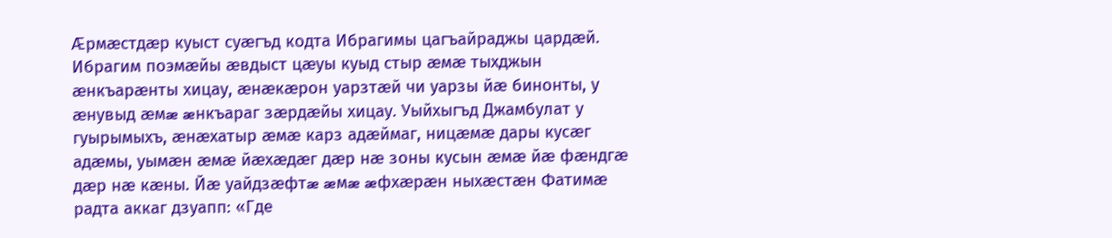Æрмæстдæр куыст суæгъд кодта Ибрагимы цагъайраджы цардæй. Ибрагим поэмæйы æвдыст цæуы куыд стыр æмæ тыхджын æнкъарæнты хицау, æнæкæрон уарзтæй чи уарзы йæ бинонты, у æнувыд æмæ æнкъараг зæрдæйы хицау. Уыйхыгъд Джамбулат у гуырымыхъ, æнæхатыр æмæ карз адæймаг, ницæмæ дары кусæг адæмы, уымæн æмæ йæхæдæг дæр нæ зоны кусын æмæ йæ фæндгæ дæр нæ кæны. Йæ уайдзæфтæ æмæ æфхæрæн ныхæстæн Фатимæ радта аккаг дзуапп: «Где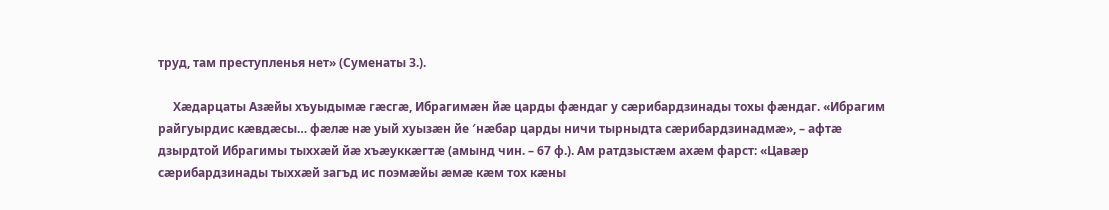труд, там преступленья нет» (Суменаты З.).

     Хæдарцаты Азæйы хъуыдымæ гæсгæ, Ибрагимæн йæ царды фæндаг у сæрибардзинады тохы фæндаг. «Ибрагим райгуырдис кæвдæсы… фæлæ нæ уый хуызæн йе ′нæбар царды ничи тырныдта сæрибардзинадмæ», – афтæ дзырдтой Ибрагимы тыххæй йæ хъæуккæгтæ (амынд чин. – 67 ф.). Ам ратдзыстæм ахæм фарст: «Цавæр сæрибардзинады тыххæй загъд ис поэмæйы æмæ кæм тох кæны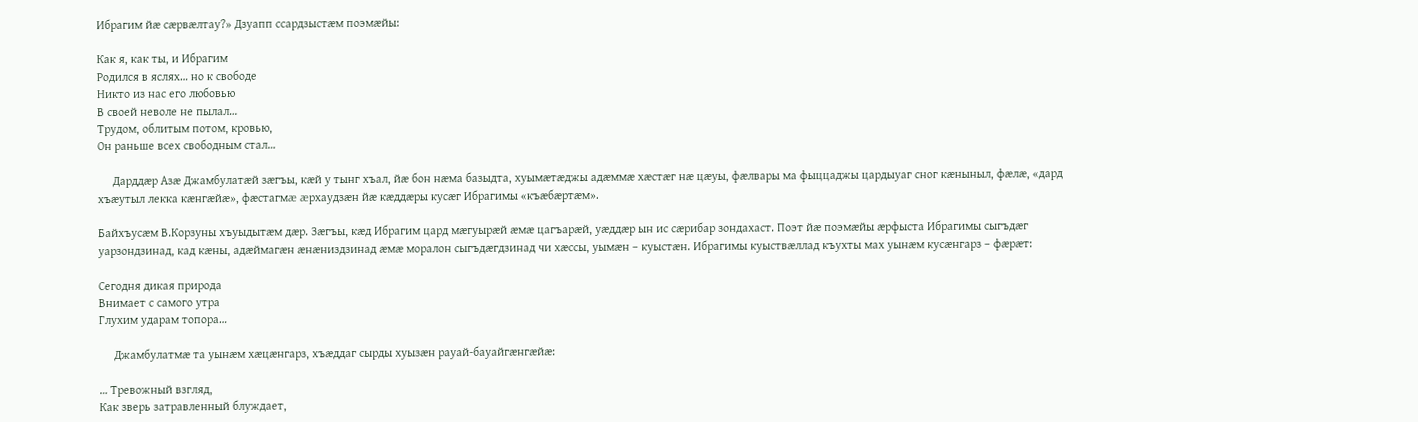Ибрагим йæ сæрвæлтау?» Дзуапп ссардзыстæм поэмæйы:

Как я, как ты, и Ибрагим
Родился в яслях… но к свободе
Никто из нас его любовью
В своей неволе не пылал…
Трудом, облитым потом, кровью,
Он раньше всех свободным стал…

     Дарддæр Азæ Джамбулатæй зæгъы, кæй у тынг хъал, йæ бон нæма базыдта, хуымæтæджы адæммæ хæстæг нæ цæуы, фæлвары ма фыццаджы цардыуаг сног кæныныл, фæлæ, «дард хъæутыл лекка кæнгæйæ», фæстагмæ æрхаудзæн йæ кæддæры кусæг Ибрагимы «къæбæртæм».

Байхъусæм В.Корзуны хъуыдытæм дæр. Зæгъы, кæд Ибрагим цард мæгуырæй æмæ цагъарæй, уæддæр ын ис сæрибар зондахаст. Поэт йæ поэмæйы æрфыста Ибрагимы сыгъдæг уарзондзинад, кад кæны, адæймагæн æнæниздзинад æмæ моралон сыгъдæгдзинад чи хæссы, уымæн – куыстæн. Ибрагимы куыствæллад къухты мах уынæм кусæнгарз – фæрæт:

Сегодня дикая природа
Внимает с самого утра
Глухим ударам топора…

     Джамбулатмæ та уынæм хæцæнгарз, хъæддаг сырды хуызæн рауай-бауайгæнгæйæ:

… Тревожный взгляд,
Как зверь затравленный блуждает,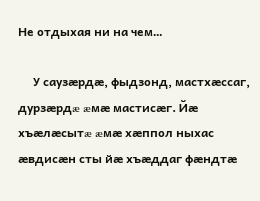Не отдыхая ни на чем…

     У саузæрдæ, фыдзонд, мастхæссаг, дурзæрдæ æмæ мастисæг. Йæ хъæлæсытæ æмæ хæппол ныхас æвдисæн сты йæ хъæддаг фæндтæ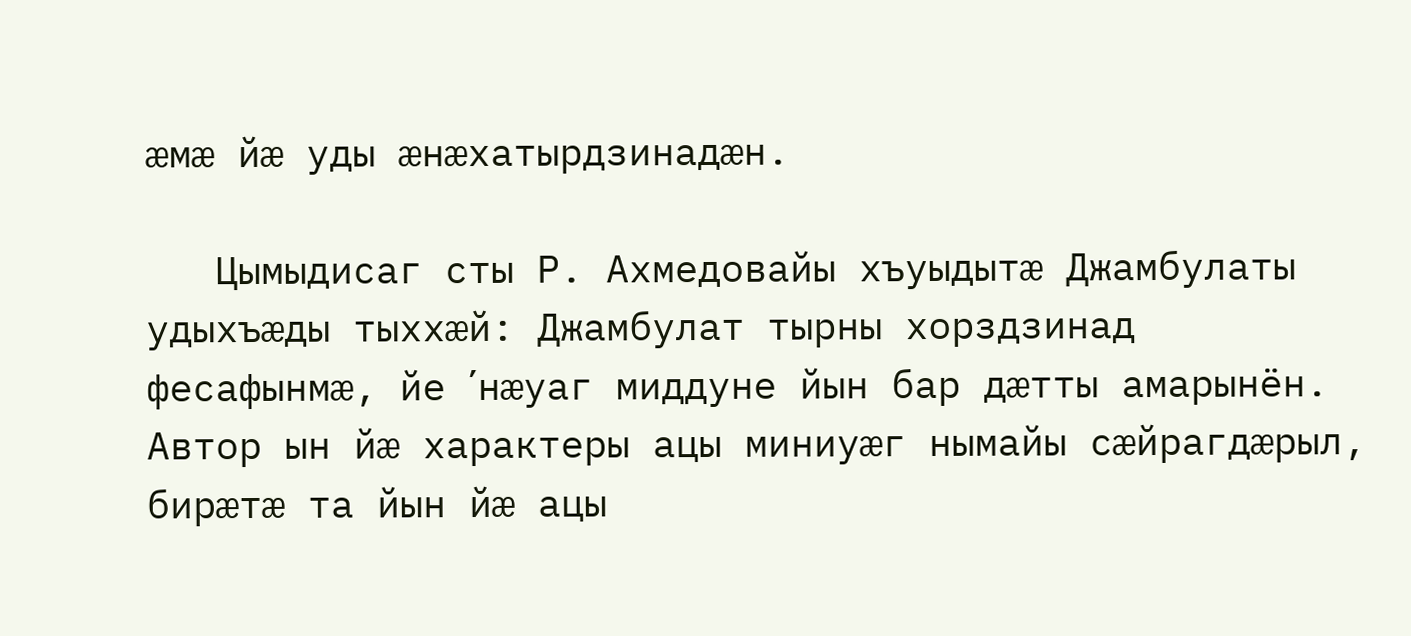æмæ йæ уды æнæхатырдзинадæн.

   Цымыдисаг сты Р. Ахмедовайы хъуыдытæ Джамбулаты удыхъæды тыххæй: Джамбулат тырны хорздзинад фесафынмæ, йе ΄нæуаг миддуне йын бар дæтты амарынён. Автор ын йæ характеры ацы миниуæг нымайы сæйрагдæрыл, бирæтæ та йын йæ ацы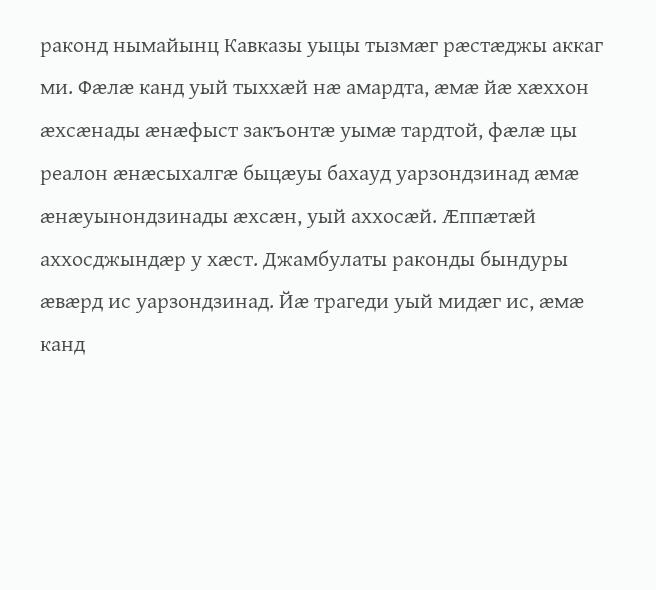раконд нымайынц Кавказы уыцы тызмæг рæстæджы аккаг ми. Фæлæ канд уый тыххæй нæ амардта, æмæ йæ хæххон æхсæнады æнæфыст закъонтæ уымæ тардтой, фæлæ цы реалон æнæсыхалгæ быцæуы бахауд уарзондзинад æмæ æнæуынондзинады æхсæн, уый аххосæй. Æппæтæй аххосджындæр у хæст. Джамбулаты раконды бындуры æвæрд ис уарзондзинад. Йæ трагеди уый мидæг ис, æмæ канд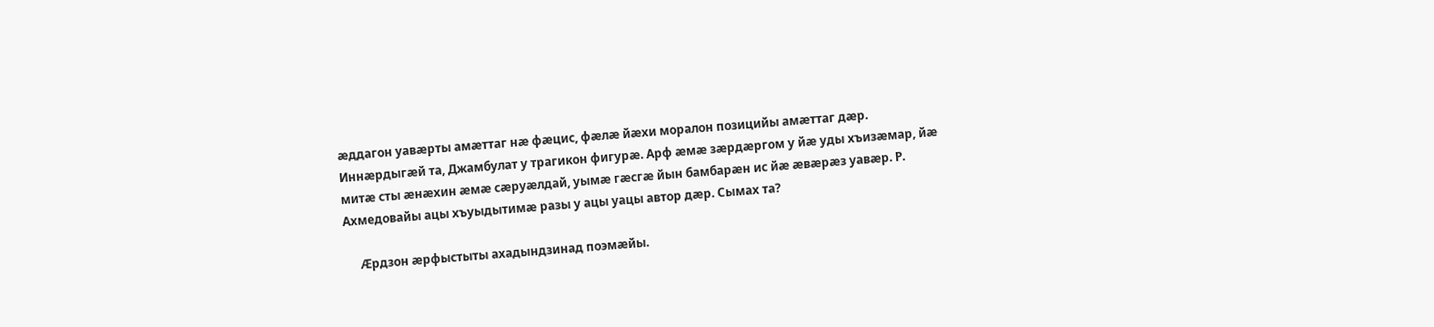æддагон уавæрты амæттаг нæ фæцис, фæлæ йæхи моралон позицийы амæттаг дæр. Иннæрдыгæй та, Джамбулат у трагикон фигурæ. Арф æмæ зæрдæргом у йæ уды хъизæмар, йæ митæ сты æнæхин æмæ сæруæлдай, уымæ гæсгæ йын бамбарæн ис йæ æвæрæз уавæр. Р. Ахмедовайы ацы хъуыдытимæ разы у ацы уацы автор дæр. Сымах та?

     Æрдзон æрфыстыты ахадындзинад поэмæйы.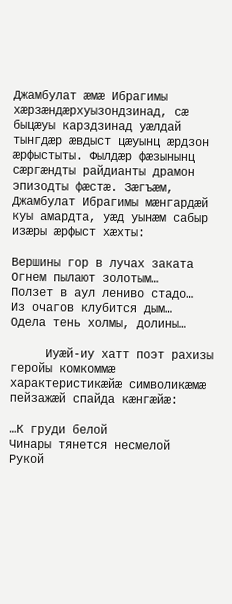Джамбулат æмæ Ибрагимы хæрзæндæрхуызондзинад, сæ быцæуы карздзинад уæлдай тынгдæр æвдыст цæуынц æрдзон æрфыстыты. Фылдæр фæзынынц сæргæндты райдианты драмон эпизодты фæстæ. Зæгъæм, Джамбулат Ибрагимы мæнгардæй куы амардта, уæд уынæм сабыр изæры æрфыст хæхты:

Вершины гор в лучах заката
Огнем пылают золотым…
Ползет в аул лениво стадо…
Из очагов клубится дым…
Одела тень холмы, долины…

     Иуæй-иу хатт поэт рахизы геройы комкоммæ характеристикæйæ символикæмæ пейзажæй спайда кæнгæйæ:

…К груди белой
Чинары тянется несмелой
Рукой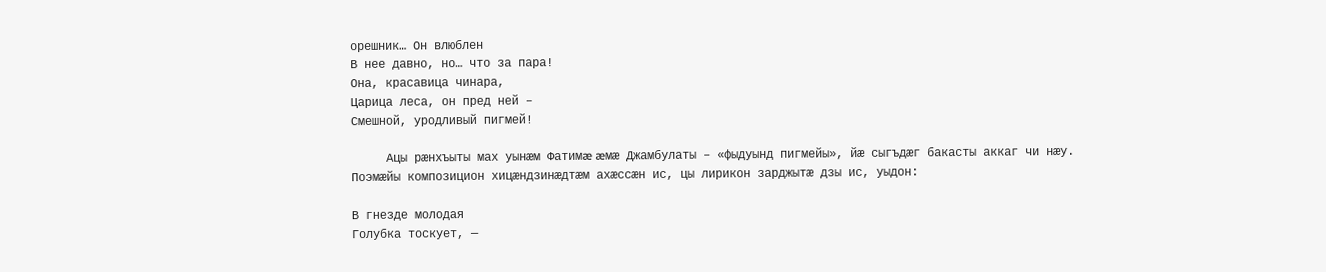орешник… Он влюблен
В нее давно, но… что за пара!
Она, красавица чинара,
Царица леса, он пред ней –
Смешной, уродливый пигмей!

     Ацы рæнхъыты мах уынæм Фатимæ æмæ Джамбулаты – «фыдуынд пигмейы», йæ сыгъдæг бакасты аккаг чи нæу.
Поэмæйы композицион хицæндзинæдтæм ахæссæн ис, цы лирикон зарджытæ дзы ис, уыдон:

В гнезде молодая
Голубка тоскует, ─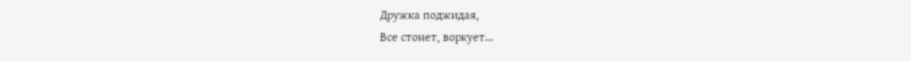Дружка поджидая,
Все стонет, воркует…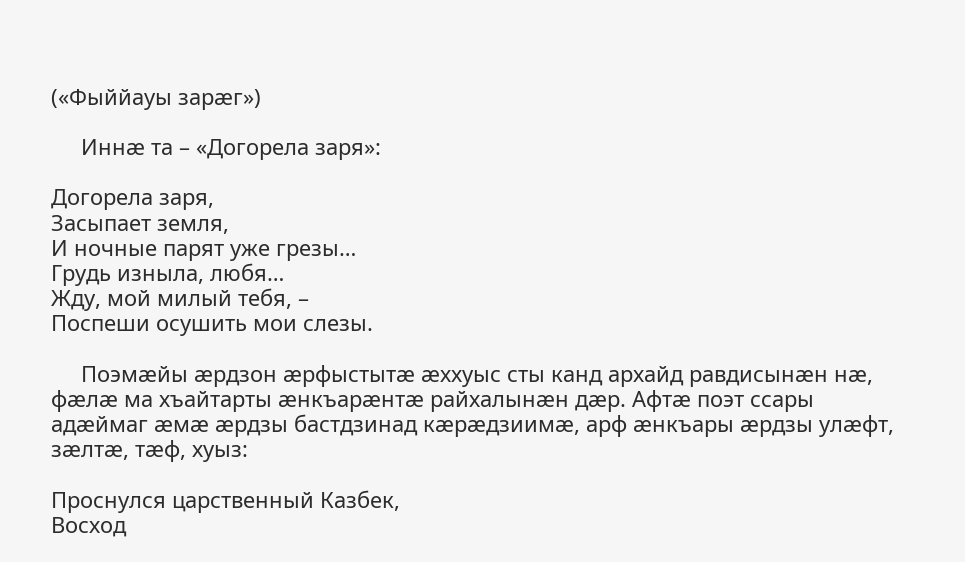(«Фыййауы зарæг»)

     Иннæ та – «Догорела заря»:

Догорела заря,
Засыпает земля,
И ночные парят уже грезы…
Грудь изныла, любя…
Жду, мой милый тебя, –
Поспеши осушить мои слезы.

     Поэмæйы æрдзон æрфыстытæ æххуыс сты канд архайд равдисынæн нæ, фæлæ ма хъайтарты æнкъарæнтæ райхалынæн дæр. Афтæ поэт ссары адæймаг æмæ æрдзы бастдзинад кæрæдзиимæ, арф æнкъары æрдзы улæфт, зæлтæ, тæф, хуыз:

Проснулся царственный Казбек,
Восход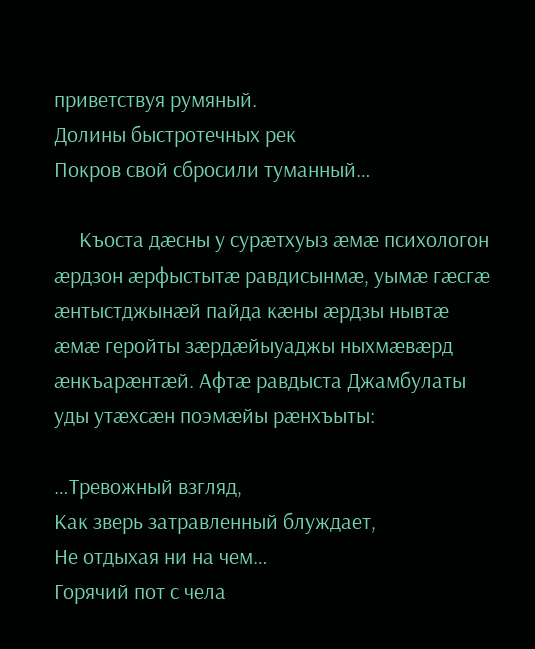приветствуя румяный.
Долины быстротечных рек
Покров свой сбросили туманный…

     Къоста дæсны у сурæтхуыз æмæ психологон æрдзон æрфыстытæ равдисынмæ, уымæ гæсгæ æнтыстджынæй пайда кæны æрдзы нывтæ æмæ геройты зæрдæйыуаджы ныхмæвæрд æнкъарæнтæй. Афтæ равдыста Джамбулаты уды утæхсæн поэмæйы рæнхъыты:

…Тревожный взгляд,
Как зверь затравленный блуждает,
Не отдыхая ни на чем…
Горячий пот с чела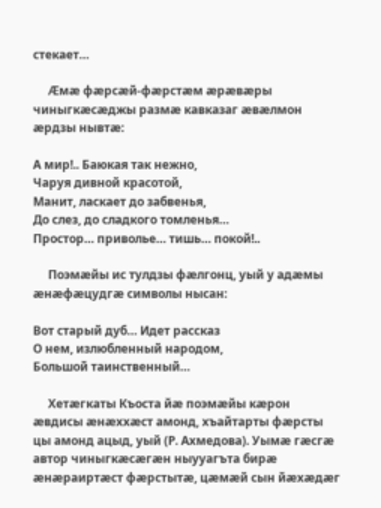стекает…

     Æмæ фæрсæй-фæрстæм æрæвæры чиныгкæсæджы размæ кавказаг æвæлмон æрдзы нывтæ:

А мир!.. Баюкая так нежно,
Чаруя дивной красотой,
Манит, ласкает до забвенья,
До слез, до сладкого томленья…
Простор… приволье… тишь… покой!..

     Поэмæйы ис тулдзы фæлгонц, уый у адæмы æнæфæцудгæ символы нысан:

Вот старый дуб… Идет рассказ
О нем, излюбленный народом,
Большой таинственный…

     Хетæгкаты Къоста йæ поэмæйы кæрон æвдисы æнæххæст амонд, хъайтарты фæрсты цы амонд ацыд, уый (Р. Ахмедова). Уымæ гæсгæ автор чиныгкæсæгæн ныууагъта бирæ æнæраиртæст фæрстытæ, цæмæй сын йæхæдæг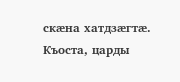скæна хатдзæгтæ. Къоста, царды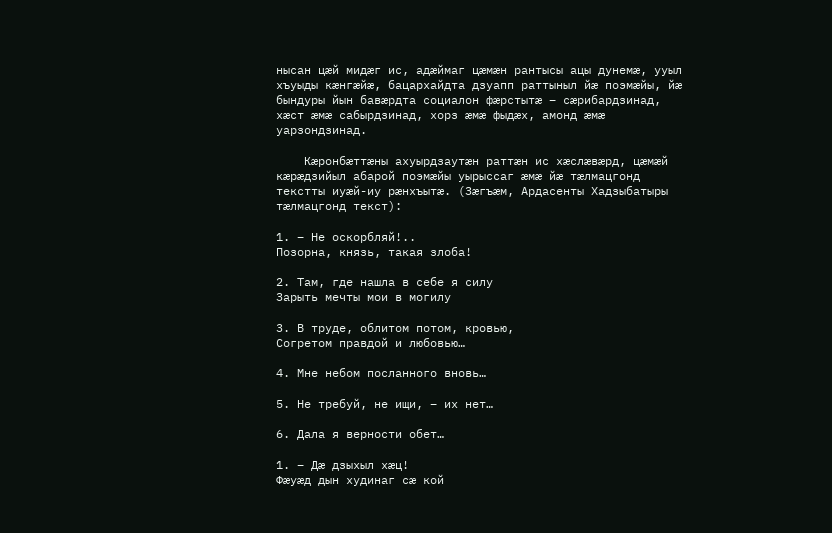нысан цæй мидæг ис, адæймаг цæмæн рантысы ацы дунемæ, ууыл хъуыды кæнгæйæ, бацархайдта дзуапп раттыныл йæ поэмæйы, йæ бындуры йын бавæрдта социалон фæрстытæ – сæрибардзинад, хæст æмæ сабырдзинад, хорз æмæ фыдæх, амонд æмæ уарзондзинад.

    Кæронбæттæны ахуырдзаутæн раттæн ис хæслæвæрд, цæмæй кæрæдзийыл абарой поэмæйы уырыссаг æмæ йæ тæлмацгонд текстты иуæй-иу рæнхъытæ. (Зæгъæм, Ардасенты Хадзыбатыры тæлмацгонд текст):

1. – Не оскорбляй!..
Позорна, князь, такая злоба!

2. Там, где нашла в себе я силу
Зарыть мечты мои в могилу

3. В труде, облитом потом, кровью,
Согретом правдой и любовью…

4. Мне небом посланного вновь…

5. Не требуй, не ищи, – их нет…

6. Дала я верности обет…

1. – Дæ дзыхыл хæц!
Фæуæд дын худинаг сæ кой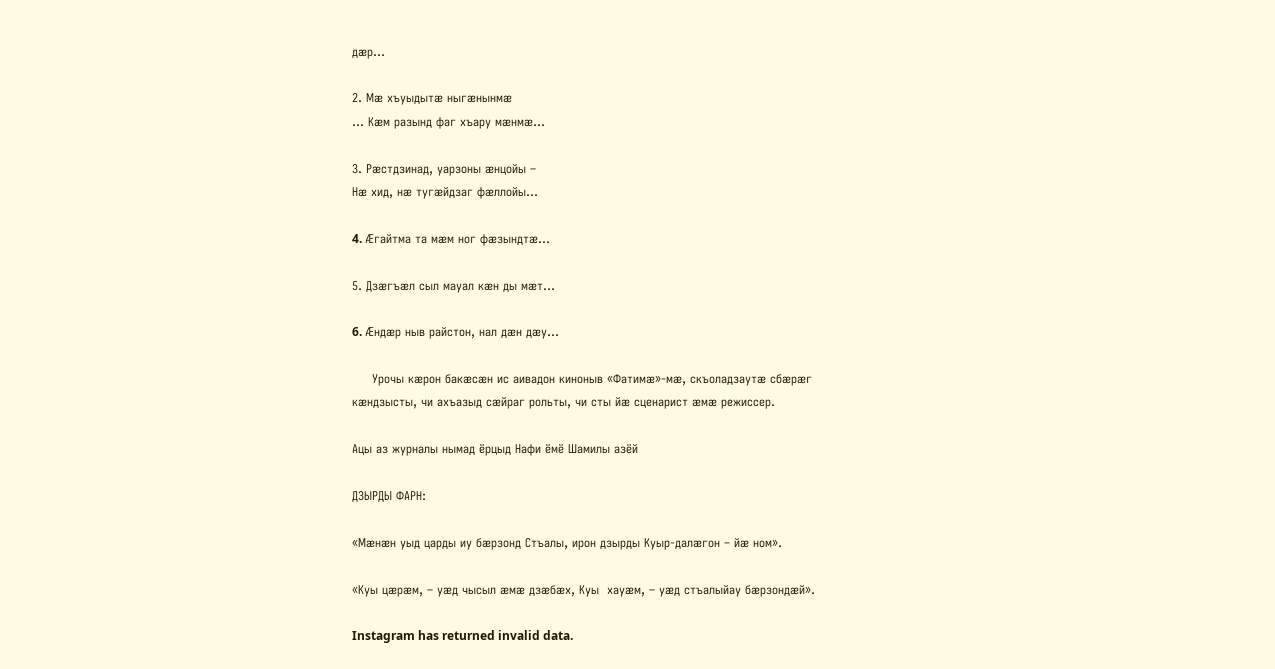дæр…

2. Мæ хъуыдытæ ныгæнынмæ
… Кæм разынд фаг хъару мæнмæ…

3. Рæстдзинад, уарзоны æнцойы –
Нæ хид, нæ тугæйдзаг фæллойы…

4. Æгайтма та мæм ног фæзындтæ…

5. Дзæгъæл сыл мауал кæн ды мæт…

6. Æндæр ныв райстон, нал дæн дæу…

     Урочы кæрон бакæсæн ис аивадон киноныв «Фатимæ»-мæ, скъоладзаутæ сбæрæг кæндзысты, чи ахъазыд сæйраг рольты, чи сты йæ сценарист æмæ режиссер.

Ацы аз журналы нымад ёрцыд Нафи ёмё Шамилы азёй

ДЗЫРДЫ ФАРН:

«Мæнæн уыд царды иу бæрзонд Стъалы, ирон дзырды Куыр-далæгон – йæ ном».

«Куы цæрæм, – уæд чысыл æмæ дзæбæх, Куы  хауæм, – уæд стъалыйау бæрзондæй».

Instagram has returned invalid data.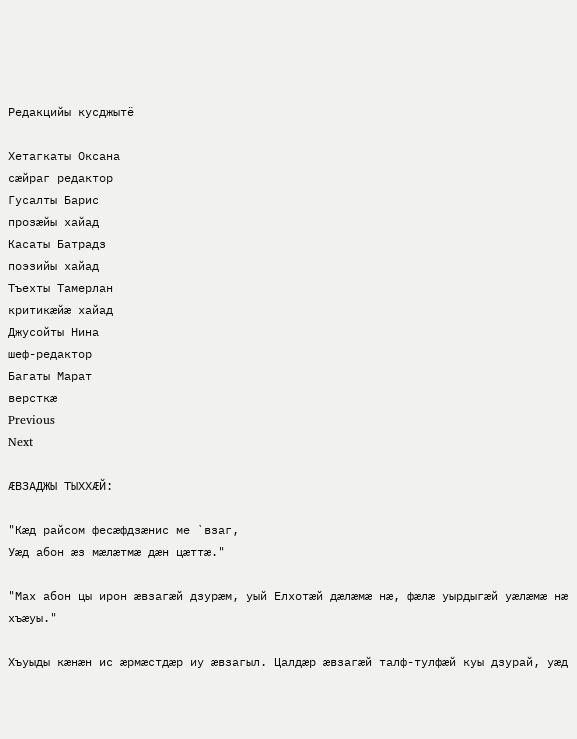Редакцийы кусджытё

Хетагкаты Оксана
сӕйраг редактор
Гусалты Барис
прозӕйы хайад
Касаты Батрадз
поэзийы хайад
Тъехты Тамерлан
критикӕйӕ хайад
Джусойты Нина
шеф-редактор
Багаты Марат
версткӕ
Previous
Next

ÆВЗАДЖЫ ТЫХХÆЙ:

"Кæд райсом фесæфдзæнис ме `взаг,
Уæд абон æз мæлæтмæ дæн цæттæ."

"Мах абон цы ирон æвзагæй дзурæм, уый Елхотæй дæлæмæ нæ, фæлæ уырдыгæй уæлæмæ нæ хъæуы."

Хъуыды кæнæн ис æрмæстдæр иу æвзагыл. Цалдæр æвзагæй талф-тулфæй куы дзурай, уæд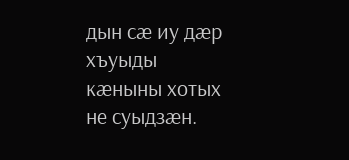дын сæ иу дæр хъуыды кæныны хотых не суыдзæн.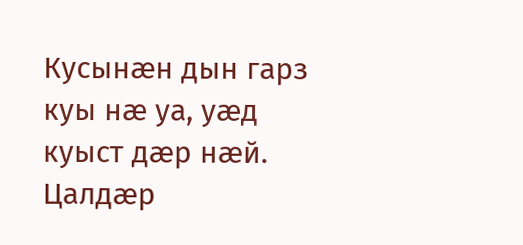Кусынæн дын гарз куы нæ уа, уæд куыст дæр нæй. Цалдæр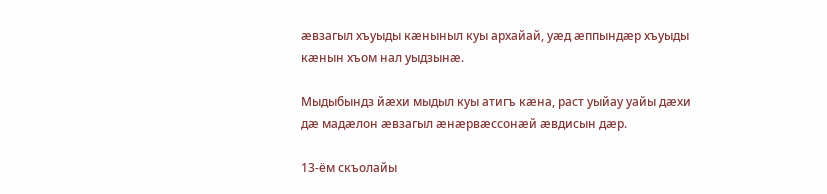æвзагыл хъуыды кæныныл куы архайай, уæд æппындæр хъуыды кæнын хъом нал уыдзынæ.

Мыдыбындз йæхи мыдыл куы атигъ кæна, раст уыйау уайы дæхи дæ мадæлон æвзагыл æнæрвæссонæй æвдисын дæр.

13-ём скъолайы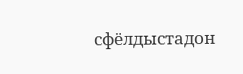сфёлдыстадон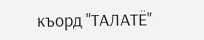къорд "ТАЛАТЁ"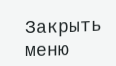Закрыть меню